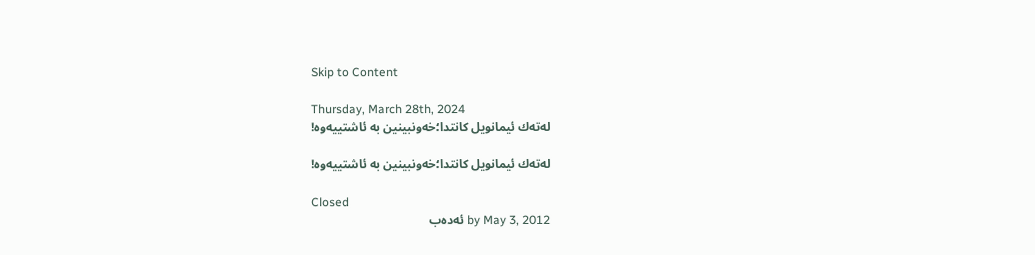Skip to Content

Thursday, March 28th, 2024
له‌ته‌ك ئیمانویل كانتدا؛خه‌ونبینین به‌ ئاشتییه‌وه‌!

له‌ته‌ك ئیمانویل كانتدا؛خه‌ونبینین به‌ ئاشتییه‌وه‌!

Closed
by May 3, 2012 ئەدەب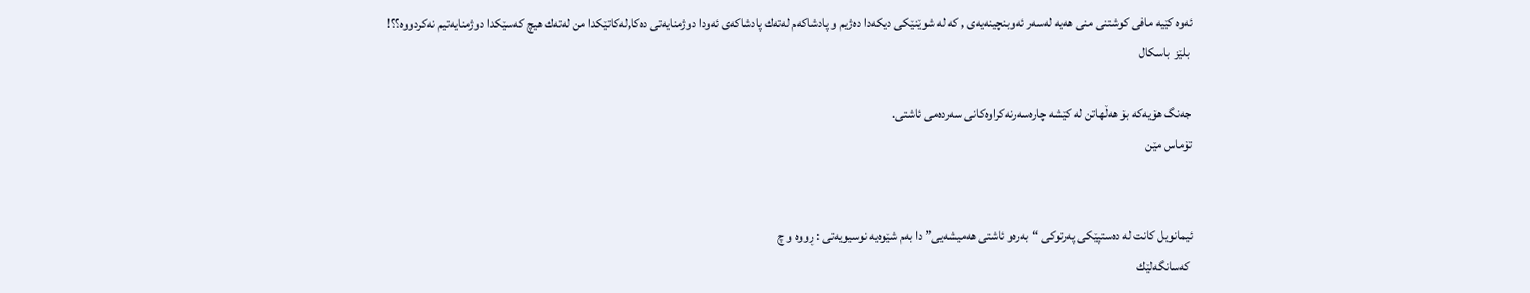ئه‌وه‌ كێیه‌ مافی كوشتنی منی هه‌یه‌ له‌سه‌ر ئه‌وبنچینه‌یه‌ی , كه‌ له‌ شوێنێكی دیكه‌دا ده‌ژیم و پادشاكه‌م له‌ته‌ك پادشاكه‌ی ئه‌ودا دوژمنایه‌تی ده‌كا,له‌كاتێكدا من له‌ته‌ك هیچ كه‌سێكدا دوژمنایه‌تیم نه‌كردووه‌؟؟!
 بلێز  باسكال

جه‌نگ هۆیه‌كه‌ بۆ هه‌ڵهاتن له‌ كێشه‌ چاره‌سه‌رنه‌كراوه‌كانی سه‌رده‌می ئاشتی.
تۆماس مێن


ئیمانویل كانت له‌ ده‌ستپێكی په‌رتوكی “به‌ره‌و ئاشتی هه‌میشه‌یی” دا به‌م شێوه‌یه‌ نوسیویه‌تی : ڕووه‌ و چ
 كه‌سانگه‌لێك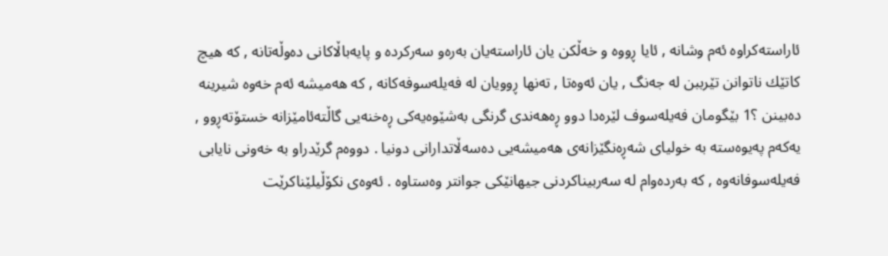ئاراسته‌كراوه‌ ئه‌م وشانه‌ , ئایا ڕووه‌ و خه‌ڵكن یان ئاراسته‌یان به‌ره‌و سه‌ركرده‌ و پایه‌باڵاكانی ده‌وڵه‌تانه‌ , كه‌ هیچ كاتێك ناتوانن تێرببن له‌ جه‌نگ , یان ئه‌وه‌تا , ته‌نها ڕوویان له‌ فه‌یله‌سوفه‌كانه‌ , كه‌ هه‌میشه‌ ئه‌م خه‌وه‌ شیرینه‌ ده‌بینن ؟1 بێگومان فه‌یله‌سوف لێره‌دا دوو ڕه‌هه‌ندی گرنگی به‌شێوه‌یه‌كی ڕه‌خنه‌یی گاڵته‌ئامێزانه‌ خستۆته‌ڕوو , یه‌كه‌م په‌یوه‌سته‌ به‌ خولیای شه‌ڕه‌نگێزانه‌ی هه‌میشه‌یی ده‌سه‌ڵاتدارانی دونیا . دووه‌م گرێدراو به‌ خه‌ونی نایابی فه‌یله‌سوفانه‌وه‌ , كه‌ به‌رده‌وام له‌ سه‌ربیناكردنی جیهانێكی جوانتر وه‌ستاوه‌ . ئه‌وه‌ی نكۆڵیلێناكرێت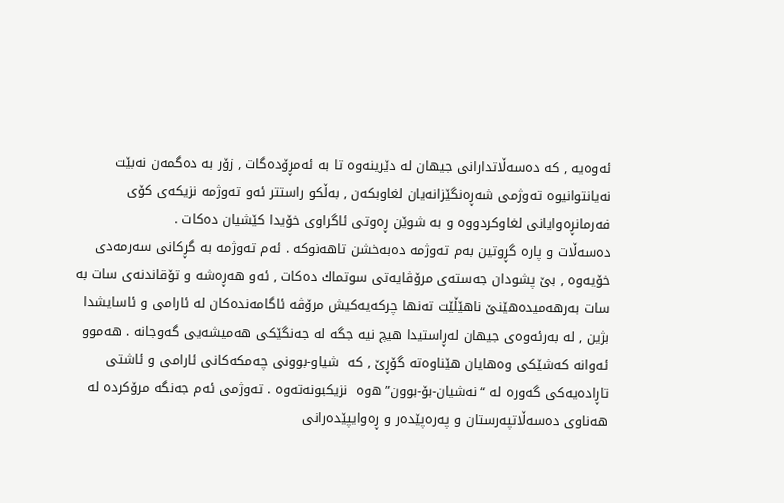ئه‌وه‌یه‌ , كه‌ ده‌سه‌ڵاتدارانی جیهان له‌ دێرینه‌وه‌ تا به‌ ئه‌مڕۆده‌گات , زۆر به‌ ده‌گمه‌ن نه‌بێت نه‌یانتوانیوه‌ ته‌وژمی شه‌ڕه‌نگێزانه‌یان لغاوبكه‌ن , به‌ڵكو راستتر ئه‌و ته‌وژمه‌ نزیكه‌ی كۆی فه‌رمانڕه‌وایانی لغاوكردووه‌ و به‌ شوێن ڕه‌وتی ئاگراوی خۆیدا كێشیان ده‌كات .
ده‌سه‌ڵات و پاره‌ گڕوتین به‌م ته‌وژمه‌ ده‌به‌خشن تاهه‌نوكه‌ . ئه‌م ته‌وژمه‌ به‌ گڕكانی سه‌رمه‌دی خۆیه‌وه‌ , بێ‌ پشودان جه‌سته‌ی مرۆڤایه‌تی سوتماك ده‌كات , ئه‌و هه‌ڕه‌شه‌ و تۆقاندنه‌ی سات به‌ سات به‌رهه‌میده‌هێنێ‌ ناهێڵێت ته‌نها چركه‌یه‌كیش مرۆڤه‌ ئاگامه‌نده‌كان له‌ ئارامی و ئاسایشدا بژین , له‌ به‌رئه‌وه‌ی جیهان له‌ڕاستیدا هیچ نیه‌ جگه‌ له‌ جه‌نگێكی هه‌میشه‌یی گه‌وجانه‌ . هه‌موو ئه‌وانه‌ كه‌شێكی وه‌هایان هێناوه‌ته‌ گۆڕێ‌ , كه‌  شیاو-بوونی چه‌مكه‌كانی ئارامی و ئاشتی تاڕاده‌یه‌كی گه‌وره‌ له‌ “نه‌شیان-بۆ-بوون”ه‌وه‌  نزیكبونه‌ته‌وه‌ . ته‌وژمی ئه‌م جه‌نگه‌ مرۆكرده‌ له‌ هه‌ناوی ده‌سه‌ڵاتپه‌رستان و په‌ره‌پێده‌ر و ڕه‌وایپێده‌رانی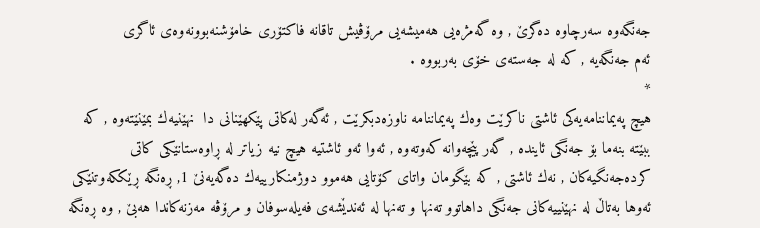جه‌نگه‌وه‌ سه‌رچاوه‌ ده‌گرێ‌ , وه‌ گه‌مژه‌یی هه‌میشه‌یی مرۆڤیش تاقانه‌ فاكتۆری خامۆشنه‌بوونه‌وه‌ی ئاگری
ئه‌م جه‌نگه‌یه‌ , كه‌ له‌ جه‌سته‌ی خۆی به‌ربووه‌ .
*
هیچ په‌یماننامه‌یه‌كی ئاشتی ناكرێت وه‌ك په‌یماننامه‌ ناوزه‌دبكرێت , ئه‌گه‌ر له‌كاتی پێكهێنانی دا  نهێنیه‌ك بمێنێته‌وه‌ , كه‌ ببێته‌ بنه‌ما بۆ جه‌نگی ئاینده‌ , گه‌ر پێچه‌وانه‌ كه‌وته‌وه‌ , ئه‌وا ئه‌و ئاشتیه‌ هیچ نیه‌ زیاتر له‌ ڕاوه‌ستانێكی كاتی كرده‌جه‌نگیه‌كان , نه‌ك ئاشتی , كه‌ بێگومان واتای كۆتایی هه‌موو دوژمنكارییه‌ك ده‌گه‌یه‌نێ‌ 1, ڕه‌نگه‌ ڕێككه‌وتنێكی ئه‌وها به‌تاڵ له‌ نهێنییه‌كانی جه‌نگی داهاتوو ته‌نها و ته‌نها له‌ ئه‌ندێشه‌ی فه‌یله‌سوفان و مرۆڤه‌ مه‌زنه‌كاندا هه‌بێ‌ , وه‌ ڕه‌نگه‌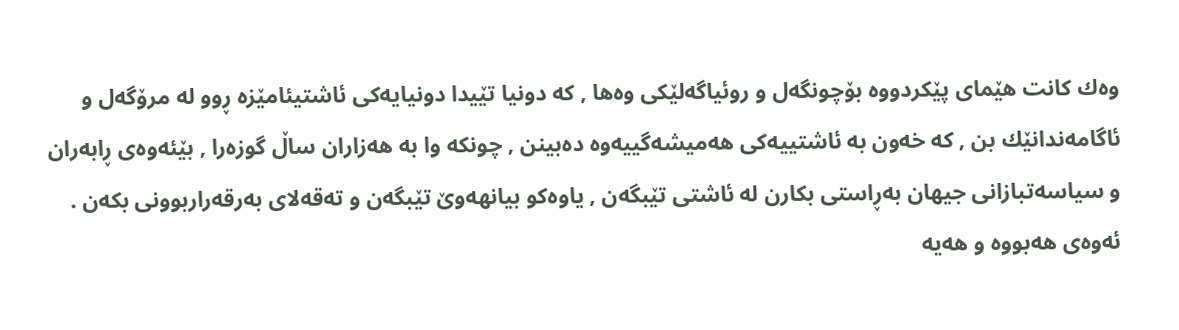وه‌ك كانت هێمای پێكردووه‌ بۆچونگه‌ل و روئیاگه‌لێكی وه‌ها , كه‌ دونیا تێیدا دونیایه‌كی ئاشتیئامێزه‌ ڕوو له‌ مرۆگه‌ل و ئاگامه‌ندانێك بن , كه‌ خه‌ون به‌ ئاشتییه‌كی هه‌میشه‌گییه‌وه‌ ده‌بینن , چونكه‌ وا به‌ هه‌زاران ساڵ گوزه‌را , بێئه‌وه‌ی ڕابه‌ران و سیاسه‌تبازانی جیهان به‌ڕاستی بكارن له‌ ئاشتی تێبگه‌ن , یاوه‌كو بیانهه‌وێ‌ تێبگه‌ن و ته‌قه‌لای به‌رقه‌راربوونی بكه‌ن . ئه‌وه‌ی هه‌بووه‌ و هه‌یه‌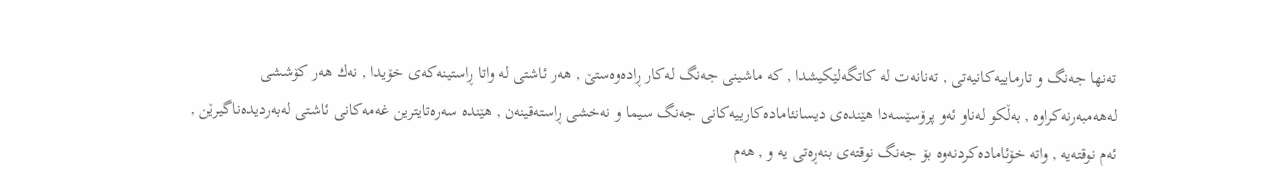ته‌نها جه‌نگ و تارماییه‌كانیه‌تی , ته‌نانه‌ت له‌ كاتگه‌لێكیشدا , كه‌ ماشینی جه‌نگ له‌كار ڕاده‌وه‌ستێ‌ , هه‌ر ئاشتی له‌ واتا ڕاستینه‌كه‌ی خۆیدا , نه‌ك هه‌ر كۆششی له‌هه‌مبه‌رنه‌كراوه‌ , به‌ڵكو له‌ناو ئه‌و پرۆسێسه‌دا هێنده‌ی دیسانئاماده‌كارییه‌كانی جه‌نگ سیما و نه‌خشی ڕاسته‌قینه‌ن , هێنده‌ سه‌ره‌تایترین غه‌مه‌كانی ئاشتی له‌به‌ردیده‌ناگیرێن , ئه‌م نوقته‌یه‌ , واته‌ خۆئاماده‌كردنه‌وه‌ بۆ جه‌نگ نوقته‌ی بنه‌ڕه‌تی یه‌ و , هه‌م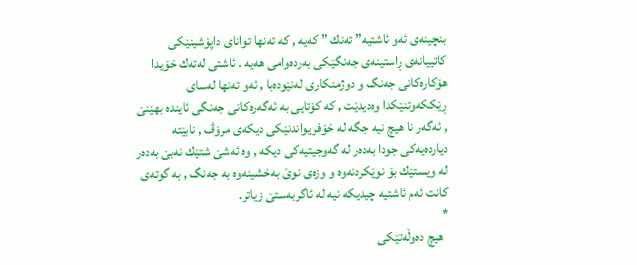بنچینه‌ی ئه‌و ئاشتیه‌” ته‌نك ” كه‌یه‌ , كه‌ ته‌نها توانای داپۆشینێكی كاتییانه‌ی ڕاستینه‌ی جه‌نگێكی به‌رده‌وامی هه‌یه‌ . ئاشتی له‌ته‌ك خۆیدا هۆكاره‌كانی جه‌نگ و دوژمنكاری له‌نێوده‌با , ئه‌و ته‌نها له‌سای ڕێككه‌وتنێكدا وه‌دیدێت , كه‌ كۆتایی به‌ ئه‌گه‌ره‌كانی جه‌نگی ئاینده‌ بهێنێ‌ , ئه‌گه‌ر نا هیچ نیه‌ جگه‌ له‌ خۆفریواندنێكی دیكه‌ی مرۆڤ , نابێته‌ دیارده‌یه‌كی جودا به‌ده‌ر له‌ گه‌وجیتیه‌كی دیكه‌ , وه‌ ئه‌شێ‌ شتێك نه‌بێ‌ به‌ده‌ر له‌ ویستێك بۆ نوێكردنه‌وه‌ و وزه‌ی نوێ‌ به‌خشینه‌وه‌ به‌ جه‌نگ , به‌ گوته‌ی كانت ئه‌م ئاشتیه‌ چیدیكه‌ نیه‌ له‌ ئاگربه‌ستێ زیاتر.
*
  هیچ ده‌وڵه‌تێكی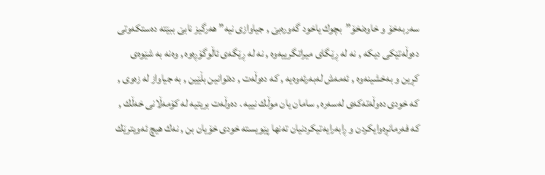سه‌ربه‌خۆ و خاوه‌نخۆ”بچوك یاخود گه‌وره‌بێ‌ , جیاوازی نیه‌” هه‌رگیز نابێ‌ ببێته‌ ده‌ستكه‌وتی ده‌وڵه‌تێكی دیكه‌ , نه‌ له‌ ڕێگای میراتگرییه‌وه‌ , نه‌ له‌ ڕێگه‌ی ئاڵوگۆڕه‌وه‌ , وه‌نه‌ به‌ شێوه‌ی كڕین و به‌خشینه‌وه‌ , ئه‌مه‌ش له‌به‌رئه‌وه‌یه‌ , كه‌ ده‌وڵه‌ت , ده‌توانین بڵێین , به‌ جیاواز له‌ زه‌وی , كه‌ خودی ده‌وڵه‌ته‌كه‌ی له‌سه‌ره‌ , سامان یان موڵك نییه‌ . ده‌وڵه‌ت بریتیه‌ له‌ كۆمه‌ڵانی خه‌ڵك , كه‌ فه‌رمانڕه‌وایكردن و ڕابه‌رایه‌تیكردنیان ته‌نها پێویسته‌ خودی خۆیان بن , نه‌ك هیچ ئه‌ویترێك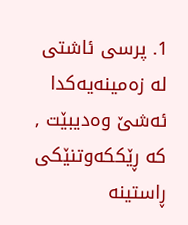1. پرسی ئاشتی له‌ زه‌مینه‌یه‌كدا ئه‌شێ‌ وه‌دیبێت , كه‌ ڕێككه‌وتنێكی ڕاستینه‌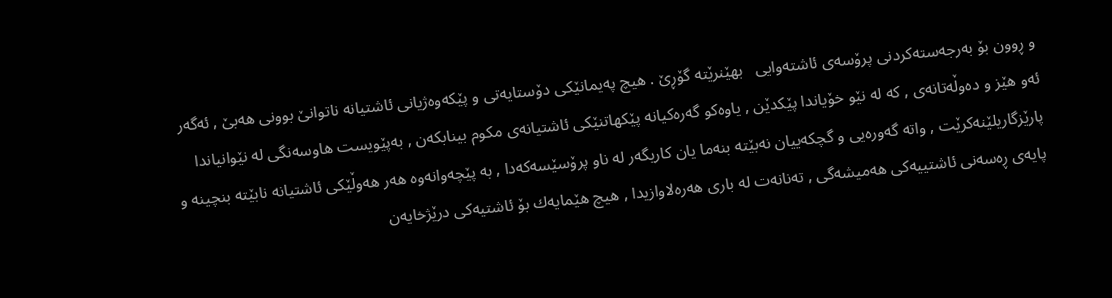و ڕوون بۆ به‌رجه‌سته‌كردنی پرۆسه‌ی ئاشته‌وایی   بهێنرێته‌ گۆڕێ‌ . هیچ په‌یمانێكی دۆستایه‌تی و پێكه‌وه‌ژیانی ئاشتیانه‌ ناتوانێ بوونی هه‌بێ‌ , ئه‌گه‌ر ئه‌و هێز و ده‌وڵه‌تانه‌ی , كه‌ له‌ نێو خۆیاندا پێكدێن , یاوه‌كو گه‌ره‌كیانه‌ پێكهاتنێكی ئاشتیانه‌ی مكوم بینابكه‌ن , به‌پێویست هاوسه‌نگی له‌ نێوانیاندا پارێزگاریلێنه‌كرێت , واته‌ گه‌وره‌یی و گچكه‌ییان نه‌بێته‌ بنه‌ما یان كاریگه‌ر له‌ ناو پرۆسێسه‌كه‌دا , به‌ پێچه‌وانه‌وه‌ هه‌ر هه‌وڵێكی ئاشتیانه‌ نابێته‌ بنچینه‌ و پایه‌ی ڕه‌سه‌نی ئاشتییه‌كی هه‌میشه‌گی , ته‌نانه‌ت له‌ باری هه‌ره‌لاوازیدا , هیچ هێمایه‌ك بۆ ئاشتیه‌كی درێژخایه‌ن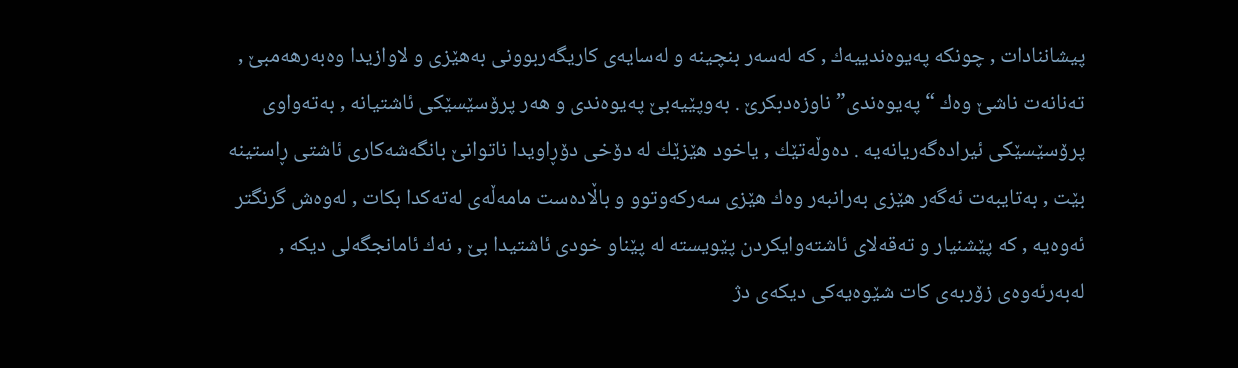پیشاننادات , چونكه‌ په‌یوه‌ندییه‌ك , كه‌ له‌سه‌ر بنچینه‌ و له‌سایه‌ی كاریگه‌ربوونی به‌هێزی و لاوازیدا وه‌به‌رهه‌مبێ‌ , ته‌نانه‌ت ناشێ‌ وه‌ك “په‌یوه‌ندی” ناوزه‌دبكرێ‌ . به‌وپێیه‌بێ‌ په‌یوه‌ندی و هه‌ر پرۆسێسێكی ئاشتیانه‌ , به‌ته‌واوی پرۆسێسێكی ئیراده‌گه‌ریانه‌یه‌ . ده‌وڵه‌تێك , یاخود هێزێك له‌ دۆخی دۆڕاویدا ناتوانێ‌ بانگه‌شه‌كاری ئاشتی ڕاستینه‌ بێت , به‌تایبه‌ت ئه‌گه‌ر هێزی به‌رانبه‌ر وه‌ك هێزی سه‌ركه‌وتوو و باڵاده‌ست مامه‌ڵه‌ی له‌ته‌كدا بكات , له‌وه‌ش گرنگتر ئه‌وه‌یه‌ , كه‌ پێشنیار و ته‌قه‌لای ئاشته‌وایكردن پێویسته‌ له‌ پێناو خودی ئاشتیدا بێ‌ , نه‌ك ئامانجگه‌لی دیكه‌ , له‌به‌رئه‌وه‌ی زۆربه‌ی كات شێوه‌یه‌كی دیكه‌ی دژ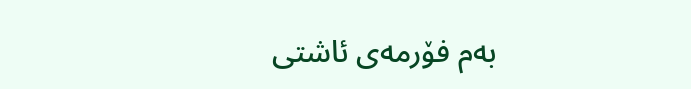به‌م فۆرمه‌ی ئاشتی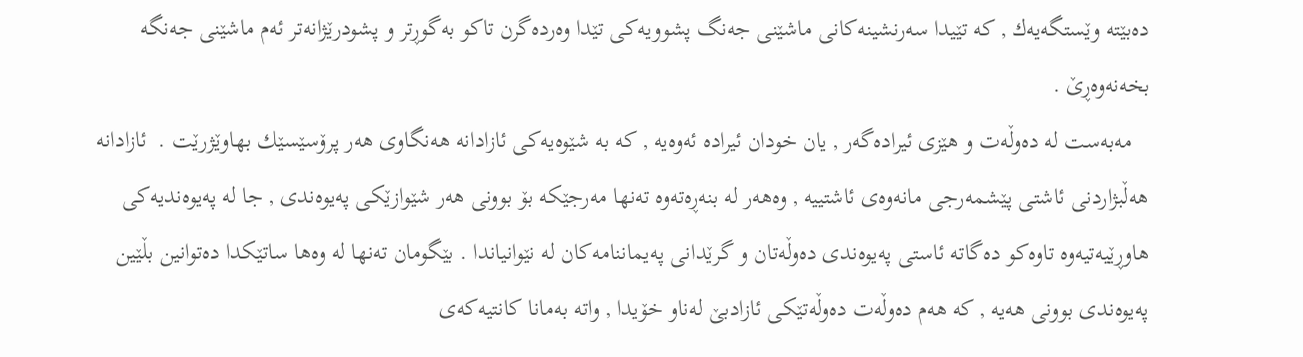ده‌بێته‌ وێستگه‌یه‌ك , كه‌ تێیدا سه‌رنشینه‌كانی ماشێنی جه‌نگ پشوویه‌كی تێدا وه‌رده‌گرن تاكو به‌گوڕتر و پشودرێژانه‌تر ئه‌م ماشێنی جه‌نگه‌ بخه‌نه‌وه‌ڕێ‌ .
   مه‌به‌ست له‌ ده‌وڵه‌ت و هێزی ئیراده‌گه‌ر , یان خودان ئیراده‌ ئه‌وه‌یه‌ , كه‌ به‌ شێوه‌یه‌كی ئازادانه‌ هه‌نگاوی هه‌ر پرۆسێسێك بهاوێژرێت .  ئازادانه‌ هه‌ڵبژاردنی ئاشتی پێشمه‌رجی مانه‌وه‌ی ئاشتییه‌ , وه‌هه‌ر له‌ بنه‌ڕه‌ته‌وه‌ ته‌نها مه‌رجێكه‌ بۆ بوونی هه‌ر شێوازێكی په‌یوه‌ندی , جا له‌ په‌یوه‌ندیه‌كی هاوڕێیه‌تیه‌وه‌ تاوه‌كو ده‌گاته‌ ئاستی په‌یوه‌ندی ده‌وڵه‌تان و گرێدانی په‌یماننامه‌كان له‌ نێوانیاندا . بێگومان ته‌نها له‌ وه‌ها ساتێكدا ده‌توانین بڵێین په‌یوه‌ندی بوونی هه‌یه‌ , كه‌ هه‌م ده‌وڵه‌ت ده‌وڵه‌تێكی ئازادبێ‌ له‌ناو خۆیدا , واته‌ به‌مانا كانتیه‌كه‌ی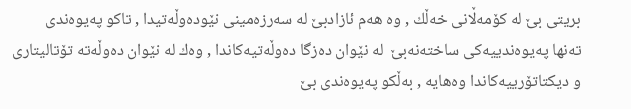بریتی بێ‌ له‌ كۆمه‌ڵانی خه‌ڵك , وه‌ هه‌م ئازادبێ‌ له‌ سه‌رزه‌مینی نێوده‌وڵه‌تیدا , تاكو په‌یوه‌ندی  ته‌نها په‌یوه‌ندییه‌كی ساخته‌نه‌بێ‌  له‌ نێوان ده‌زگا ده‌وڵه‌تیه‌كاندا , وه‌ك له‌ نێوان ده‌وڵه‌ته‌ تۆتالیتاری و دیكتاتۆرییه‌كاندا وه‌هایه‌ , به‌ڵكو په‌یوه‌ندی بێ‌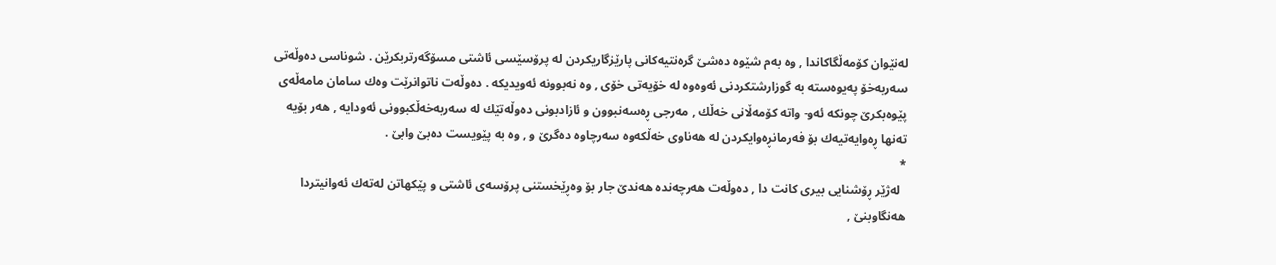له‌نێوان كۆمه‌ڵگاكاندا , وه‌ به‌م شێوه‌ ده‌شێ‌ گره‌نتیه‌كانی پارێزگاریكردن له‌ پرۆسێسی ئاشتی مسۆگه‌رتربكرێن . شوناسی ده‌وڵه‌تی سه‌ربه‌خۆ په‌یوه‌سته‌ به‌ گوزارشتكردنی ئه‌وه‌وه‌ له‌ خۆیه‌تی خۆی , وه‌ نه‌بوونه‌ ئه‌ویدیكه‌ . ده‌وڵه‌ت ناتوانرێت وه‌ك سامان مامه‌ڵه‌ی پێوه‌بكرێ‌ چونكه‌ ئه‌و- واته‌ كۆمه‌ڵانی خه‌ڵك , مه‌رجی ڕه‌سه‌نبوون و ئازادبونی ده‌وڵه‌تێك له‌ سه‌ربه‌خه‌ڵكبوونی ئه‌ودایه‌ , هه‌ر بۆیه‌ ته‌نها ڕه‌وایه‌تیه‌ك بۆ فه‌رمانڕه‌وایكردن له‌ هه‌ناوی خه‌ڵكه‌وه‌ سه‌رچاوه‌ ده‌گرێ‌ و , وه‌ به‌ پێویست ده‌بێ‌ وابێ‌ .
*
  له‌ژێر ڕۆشنایی بیری كانت دا , ده‌وڵه‌ت هه‌رچه‌نده‌ هه‌ندێ‌ جار بۆ وه‌ڕێخستنی پرۆسه‌ی ئاشتی و پێكهاتن له‌ته‌ك ئه‌وانیتردا هه‌نگاوبنێ‌ ,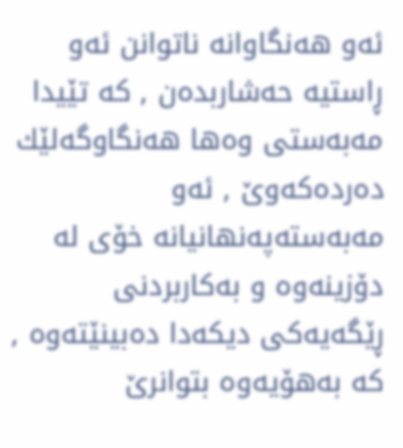ئه‌و هه‌نگاوانه‌ ناتوانن ئه‌و ڕاستیه‌ حه‌شاربده‌ن , كه‌ تێیدا مه‌به‌ستی وه‌ها هه‌نگاوگه‌لێك ده‌رده‌كه‌وێ‌ , ئه‌و مه‌به‌سته‌په‌نهانیانه‌ خۆی له‌ دۆزینه‌وه‌ و به‌كاربردنی ڕێگه‌یه‌كی دیكه‌دا ده‌بینێته‌وه‌ , كه‌ به‌هۆیه‌وه‌ بتوانرێ‌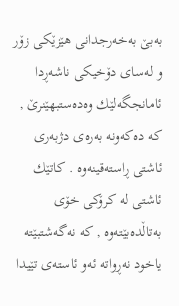به‌بێ‌ به‌خه‌رجدانی هێزێكی زۆر و له‌سای دۆخیكی ناشه‌ڕدا ئامانجگه‌لێك وه‌ده‌ستبهێنرێ‌ , كه‌ ده‌كه‌ونه‌ به‌ره‌ی دژبه‌ری ئاشتی ڕاسته‌قینه‌وه‌ . كاتێك ئاشتی له‌ كرۆكی خۆی به‌تاڵده‌بێته‌وه‌ , كه‌ نه‌گه‌شتبێته‌ یاخود نه‌ڕواته‌ ئه‌و ئاسته‌ی تێیدا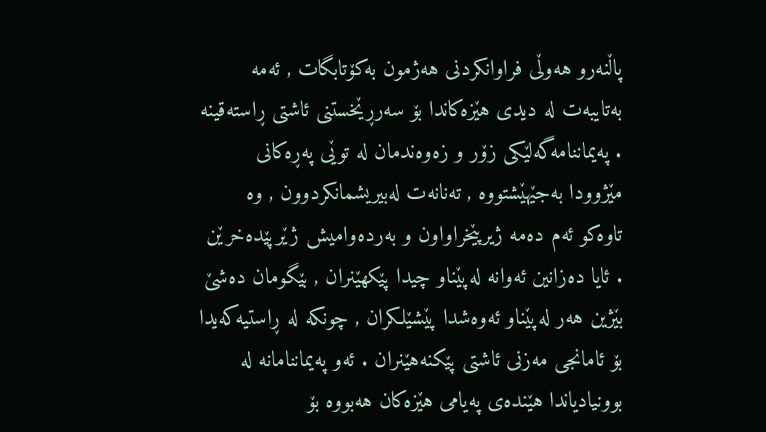پاڵنه‌رو هه‌وڵی فراوانكردنی هه‌ژمون به‌كۆتابگات , ئه‌مه‌ به‌تایبه‌ت له‌ دیدی هێزه‌كاندا بۆ سه‌رڕێخستنی ئاشتی ڕاسته‌قینه‌ . په‌یماننامه‌گه‌لێكی زۆر و زه‌وه‌ندمان له‌ توێی په‌ڕه‌كانی مێژوودا به‌جێهێشتووه‌ , ته‌نانه‌ت له‌بیریشمانكردوون , وه‌ تاوه‌كو ئه‌م ده‌مه‌ ژیرپێخراواون و به‌رده‌وامیش ژێرپێده‌خرێن . ئایا ده‌زانین ئه‌وانه‌ له‌پێناو چیدا پێكهێنران , بێگومان ده‌شێ‌ بێژین هه‌ر له‌پێناو ئه‌وه‌شدا پێشێلكران , چونكه‌ له‌ ڕاستیه‌كه‌یدا بۆ ئامانجی مه‌زنی ئاشتی پێكنه‌هێنران . ئه‌و په‌یماننامانه‌ له‌ بوونیادیاندا هێنده‌ی په‌یامی هێزه‌كان هه‌بووه‌ بۆ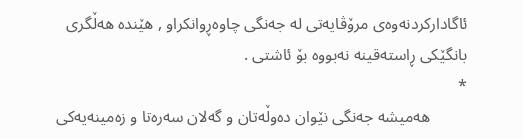ئاگاداركردنه‌وه‌ی مرۆڤایه‌تی له‌ جه‌نگی چاوه‌ڕوانكراو , هێنده‌ هه‌ڵگری بانگێكی ڕاسته‌قینه‌ نه‌بووه‌ بۆ ئاشتی .
*
         هه‌میشه‌ جه‌نگی نێوان ده‌وڵه‌تان و گه‌لان سه‌ره‌تا و زه‌مینه‌یه‌كی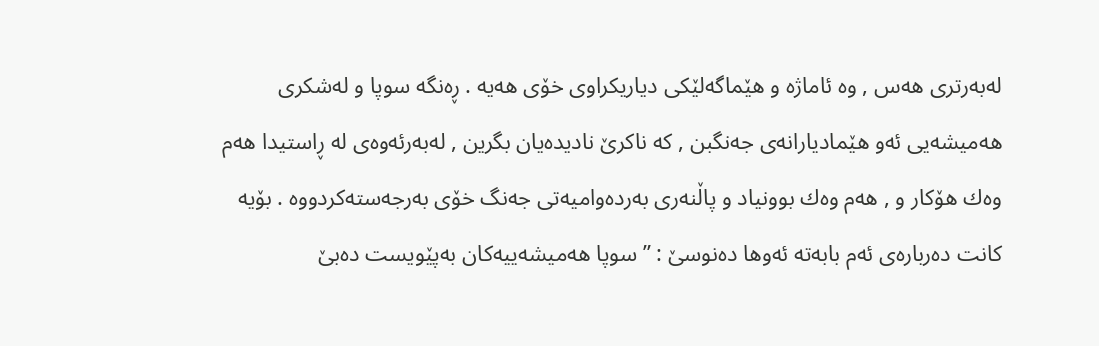له‌به‌رتری هه‌س , وه‌ ئاماژه‌ و هێماگه‌لێكی دیاریكراوی خۆی هه‌یه‌ . ڕه‌نگه‌ سوپا و له‌شكری هه‌میشه‌یی ئه‌و هێمادیارانه‌ی جه‌نگبن , كه‌ ناكرێ‌ نادیده‌یان بگرین , له‌به‌رئه‌وه‌ی له‌ ڕاستیدا هه‌م وه‌ك هۆكار و , هه‌م وه‌ك بوونیاد و پاڵنه‌ری به‌رده‌وامیه‌تی جه‌نگ خۆی به‌رجه‌سته‌كردووه‌ . بۆیه‌ كانت ده‌رباره‌ی ئه‌م بابه‌ته‌ ئه‌وها ده‌نوسێ‌ : ” سوپا هه‌میشه‌ییه‌كان به‌پێویست ده‌بێ‌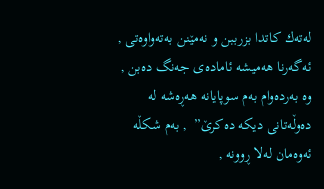له‌ته‌ك كاتدا بزرببن و نه‌مێنن به‌ته‌واوه‌تی , ئه‌گه‌رنا هه‌میشه‌ ئاماده‌ی جه‌نگ ده‌بن , وه‌ به‌رده‌وام به‌م سوپایانه‌ هه‌ڕه‌شه‌ له‌ ده‌وڵه‌تانی دیكه‌ ده‌كرێ‌”  , به‌م شكڵه‌ ئه‌وه‌مان له‌لا ڕوونه‌ ,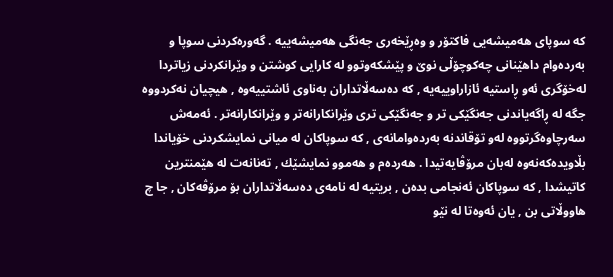كه‌ سوپای هه‌میشه‌یی فاكتۆر و وه‌ڕێخه‌ری جه‌نگی هه‌میشه‌ییه‌ . گه‌وره‌كردنی سوپا و به‌رده‌وام داهێنانی چه‌كوچۆڵی نوێ‌ و پێشكه‌وتوو له‌ كارایی كوشتن و وێرانكردنی زیاتردا له‌خۆگری ئه‌و ڕاستیه‌ ئازاراوییه‌یه‌ , كه‌ ده‌سه‌ڵاتداران به‌ناوی ئاشتییه‌وه‌ , هیچیان نه‌كردووه‌ جگه‌ له‌ ڕاگه‌یاندنی جه‌نگێكی تر و جه‌نگێكی تری وێرانكارانه‌تر و وێرانكارانه‌تر . ئه‌مه‌ش سه‌رچاوه‌گرتووه‌ له‌و تۆقاندنه‌ به‌رده‌وامانه‌ی , كه‌ سوپاكان له‌ میانی نمایشكردنی خۆیاندا بڵاویده‌كه‌نه‌وه‌ له‌بان مرۆڤایه‌تیدا . هه‌رده‌م و هه‌موو نمایشێك , ته‌نانه‌ت له‌ هێمنترین كاتیشدا , كه‌ سوپاكان ئه‌نجامی بده‌ن , بریتیه‌ له‌ نامه‌ی ده‌سه‌ڵاتداران بۆ مرۆڤه‌كان , جا چ هاووڵاتی بن , یان ئه‌وه‌تا له‌ نێو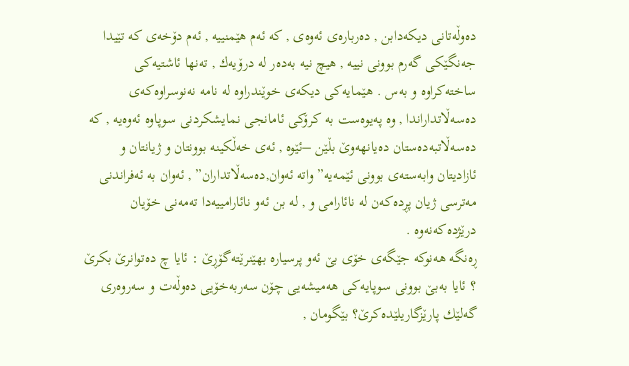ده‌وڵه‌تانی دیكه‌دابن , ده‌رباره‌ی ئه‌وه‌ی , كه‌ ئه‌م هێمنییه‌ , ئه‌م دۆخه‌ی كه‌ تێیدا جه‌نگێكی گه‌رم بوونی نییه‌ , هیچ نیه‌ به‌ده‌ر له‌ درۆیه‌ك , ته‌نها ئاشتیه‌كی ساخته‌كراوه‌ و به‌س . هێمایه‌كی دیكه‌ی خوێندراوه‌ له‌ نامه‌ نه‌نوسراوه‌كه‌ی ده‌سه‌ڵاتداراندا , وه‌ په‌یوه‌ست به‌ كرۆكی ئامانجی نمایشكردنی سوپاوه‌ ئه‌وه‌یه‌ , كه‌ ده‌سه‌ڵاتبه‌ده‌ستان ده‌یانهه‌وێ‌ بڵێن –ئێوه‌ , ئه‌ی خه‌ڵكینه‌ بوونتان و ژیانتان و ئازادیتان وابه‌سته‌ی بوونی ئێمه‌یه‌”واته‌ ئه‌وان,ده‌سه‌ڵاتداران” , ئه‌وان به‌ ئه‌فراندنی مه‌ترسی ژیان پڕده‌كه‌ن له‌ نائارامی و , له‌ بن ئه‌و نائارامییه‌دا ته‌مه‌نی خۆیان درێژده‌كه‌نه‌وه‌ .
ڕه‌نگه‌ هه‌نوكه‌ جێگه‌ی خۆی بێ‌ ئه‌و پرسیاره‌ بهێنرێته‌گۆڕێ‌ : ئایا چ ده‌توانرێ‌ بكرێ‌ ؟ ئایا به‌بێ‌ بوونی سوپایه‌كی هه‌میشه‌یی چۆن سه‌ربه‌خۆیی ده‌وڵه‌ت و سه‌روه‌ری گه‌لێك پارێزگاریلێده‌كرێ‌؟ بێگومان ,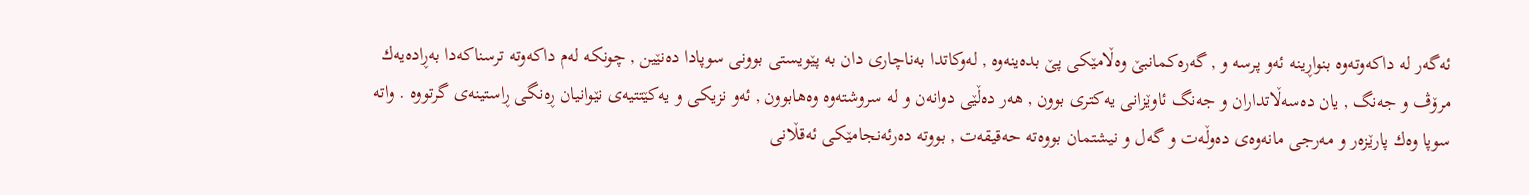ئه‌گه‌ر له‌ داكه‌وته‌وه‌ بنواڕینه‌ ئه‌و پرسه‌ و , گه‌ره‌كمانبێ‌ وه‌ڵامێكی پێ‌ بده‌ینه‌وه‌ , له‌وكاتدا به‌ناچاری دان به‌ پێویستی بوونی سوپادا ده‌نێین , چونكه‌ له‌م داكه‌وته‌ ترسناكه‌دا به‌ڕاده‌یه‌ك مرۆڤ و جه‌نگ , یان ده‌سه‌ڵاتداران و جه‌نگ ئاوێزانی یه‌كتری بوون , هه‌ر ده‌ڵێی دوانه‌ن و له‌ سروشته‌وه‌ وه‌هابوون , ئه‌و نزیكی و یه‌كێتتیه‌ی نێوانیان ڕه‌نگی ڕاستینه‌ی گرتووه‌ . واته‌ سوپا وه‌ك پارێزه‌ر و مه‌رجی مانه‌وه‌ی ده‌وڵه‌ت و گه‌ل و نیشتمان بووه‌ته‌ حه‌قیقه‌ت , بووته‌ ده‌رئه‌نجامێكی ئه‌قڵانی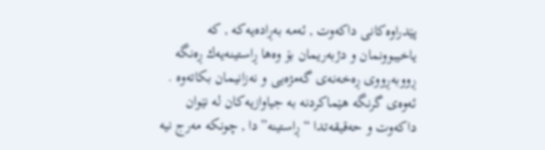پێدراوه‌كانی داكه‌وت , ئه‌مه‌ به‌ڕاده‌یه‌كه‌ , كه‌ یاخیبوونمان و دژبه‌ریمان بۆ وه‌ها ڕاستینه‌یه‌ك ڕه‌نگه‌ ڕووبه‌ڕووی ڕه‌خه‌نه‌ی گه‌مژه‌یی و نه‌زانیمان بكاته‌وه‌ . ئه‌وه‌ی گرنگه‌ هێماكردنه‌ به‌ جیاوازیه‌كان له‌ نێوان داكه‌وت و حه‌قیقه‌تدا “ڕاستینه‌”دا , چونكه‌ مه‌رج نیه‌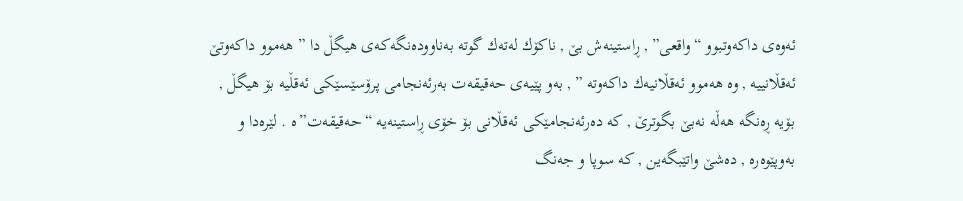ئه‌وه‌ی داكه‌وتبوو “واقعی” , ڕاستینه‌ش بێ‌ , ناكۆك له‌ته‌ك گوته‌ به‌ناووده‌نگه‌كه‌ی هیگڵ دا ” هه‌موو داكه‌وتێ‌ ئه‌قڵانییه‌ , وه‌ هه‌موو ئه‌قڵانیه‌ك داكه‌وته‌ ” , به‌و پێیه‌ی حه‌قیقه‌ت به‌رئه‌نجامی پرۆسێسێكی ئه‌قڵیه‌ بۆ هیگڵ , بۆیه‌ ڕه‌نگه‌ هه‌ڵه‌ نه‌بێ‌ بگوترێ‌ , كه‌ ده‌رئه‌نجامێكی ئه‌قڵانی بۆ خۆی ڕاستینه‌یه‌ “حه‌قیقه‌ت”ه‌ . لێره‌دا و به‌وپێوه‌ره‌ , ده‌شێ‌ واتێبگه‌ین , كه‌ سوپا و جه‌نگ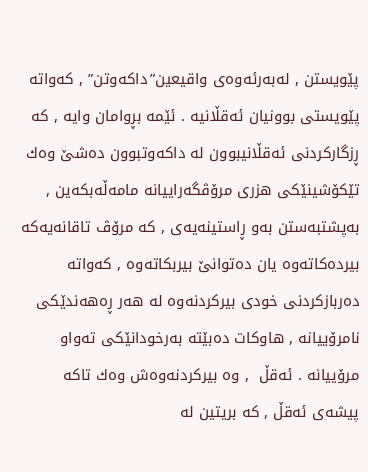پێویستن , له‌به‌رئه‌وه‌ی واقیعین”داكه‌وتن” , كه‌واته‌ پێویستی بوونیان ئه‌قڵانیه‌ . ئێمه‌ بڕوامان وایه‌ , كه‌ ڕزگاركردنی ئه‌قڵانیبوون له‌ داكه‌وتبوون ده‌شێ‌ وه‌ك تێكۆشینێكی هزری مرۆڤگه‌راییانه‌ مامه‌ڵه‌بكه‌ین , به‌پشتبه‌ستن به‌و ڕاستینه‌یه‌ی , كه‌ مرۆڤ تاقانه‌یه‌كه‌ بیرده‌كاته‌وه‌ یان ده‌توانێ‌ بیربكاته‌وه‌ , كه‌واته‌ ده‌ربازكردنی خودی بیركردنه‌وه‌ له‌ هه‌ر ڕه‌هه‌ندێكی نامرۆییانه‌ , هاوكات ده‌بێته‌ به‌رخودانێكی ته‌واو مرۆییانه‌ . ئه‌قڵ  , وه‌ بیركردنه‌وه‌ش وه‌ك تاكه‌ پیشه‌ی ئه‌قڵ , كه‌ بریتین له‌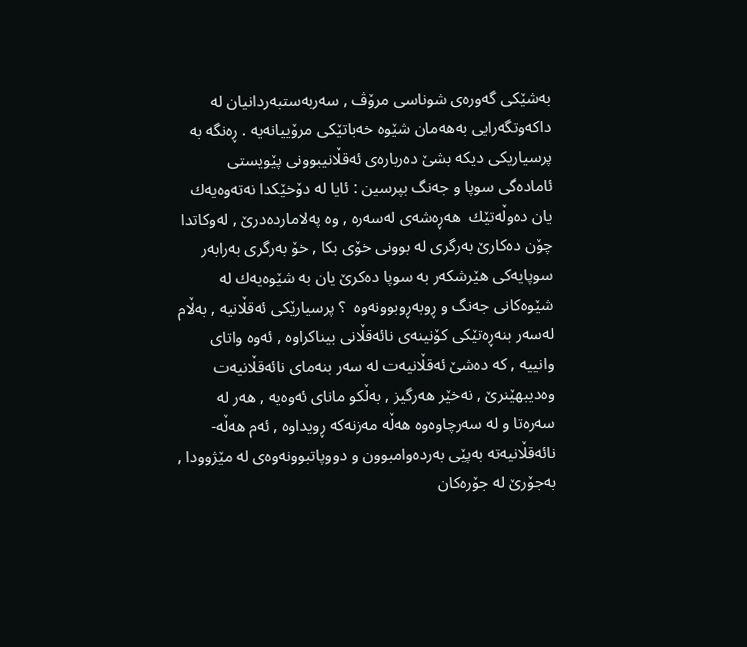به‌شێكی گه‌وره‌ی شوناسی مرۆڤ , سه‌ربه‌ستبه‌ردانیان له‌ داكه‌وتگه‌رایی به‌هه‌مان شێوه‌ خه‌باتێكی مرۆییانه‌یه‌ . ڕه‌نگه‌ به‌ پرسیاریكی دیكه‌ بشێ‌ ده‌رباره‌ی ئه‌قڵانیبوونی پێویستی ئاماده‌گی سوپا و جه‌نگ بپرسین : ئایا له‌ دۆخێكدا نه‌ته‌وه‌یه‌ك یان ده‌وڵه‌تێك  هه‌ڕه‌شه‌ی له‌سه‌ره‌ , وه‌ په‌لامارده‌درێ‌ , له‌وكاتدا چۆن ده‌كارێ‌ به‌رگری له‌ بوونی خۆی بكا , خۆ به‌رگری به‌رابه‌ر سوپایه‌كی هێرشكه‌ر به‌ سوپا ده‌كرێ‌ یان به‌ شێوه‌یه‌ك له‌ شێوه‌كانی جه‌نگ و ڕوبه‌ڕوبوونه‌وه‌  ؟ پرسیارێكی ئه‌قڵانیه‌ , به‌ڵام له‌سه‌ر بنه‌ڕه‌تێكی كۆنینه‌ی نائه‌قڵانی بیناكراوه‌ , ئه‌وه‌ واتای وانییه‌ , كه‌ ده‌شێ‌ ئه‌قڵانیه‌ت له‌ سه‌ر بنه‌مای نائه‌قڵانیه‌ت وه‌دیبهێنرێ‌ , نه‌خێر هه‌رگیز , به‌ڵكو مانای ئه‌وه‌یه‌ , هه‌ر له‌ سه‌ره‌تا و له‌ سه‌رچاوه‌وه‌ هه‌ڵه‌ مه‌زنه‌كه‌ ڕویداوه‌ , ئه‌م هه‌ڵه‌- نائه‌قڵانیه‌ته‌ به‌پێی به‌رده‌وامبوون و دووپاتبوونه‌وه‌ی له‌ مێژوودا , به‌جۆرێ‌ له‌ جۆره‌كان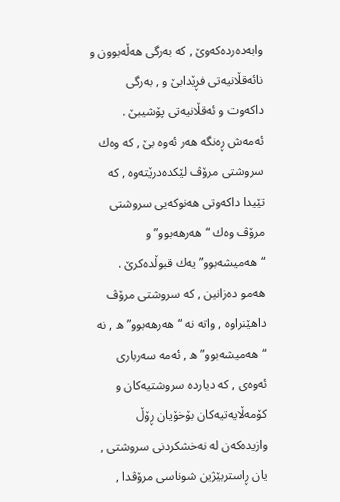وابه‌ده‌رده‌كه‌وێ‌ , كه‌ به‌رگی هه‌ڵه‌بوون و نائه‌قڵانیه‌تی فڕێدابێ‌ و , به‌رگی داكه‌وت و ئه‌قڵانیه‌تی پۆشیبێ‌ . ئه‌مه‌ش ڕه‌نگه‌ هه‌ر ئه‌وه‌ بێ‌ , كه‌ وه‌ك سروشتی مرۆڤ لێكده‌درێته‌وه‌ , كه‌ تێیدا داكه‌وتی هه‌نوكه‌یی سروشتی مرۆڤ وه‌ك “هه‌رهه‌بوو” و “هه‌میشه‌بوو” یه‌ك قبوڵده‌كرێ‌ . هه‌مو ده‌زانین , كه‌ سروشتی مرۆڤ داهێنراوه‌ , واته‌ نه‌ “هه‌رهه‌بوو” ه‌ , نه‌ “هه‌میشه‌بوو”ه‌ , ئه‌مه‌ سه‌رباری ئه‌وه‌ی , كه‌ دیارده‌ سروشتیه‌كان و كۆمه‌ڵایه‌تیه‌كان بۆخۆیان ڕۆڵ وازیده‌كه‌ن له‌ نه‌خشكردنی سروشتی , یان ڕاستربێژین شوناسی مرۆڤدا ,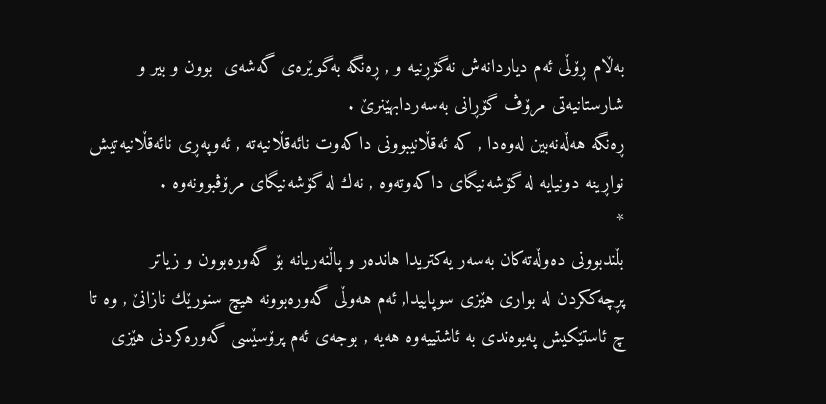به‌ڵام ڕۆڵی ئه‌م دیاردانه‌ش نه‌گۆڕنیه‌ و , ڕه‌نگه‌ به‌گوێره‌ی گه‌شه‌ی  بوون و بیر و شارستانیه‌تی مرۆڤ گۆڕانی به‌سه‌ردابهێنرێ‌ .
ڕه‌نگه‌ هه‌ڵه‌نه‌بین له‌وه‌دا , كه‌ ئه‌قڵانیبوونی داكه‌وت نائه‌قڵانیه‌ته‌ , ئه‌وپه‌ڕی نائه‌قڵانیه‌تیش نواڕینه‌ دونیایه‌ له‌ گۆشه‌نیگای داكه‌وته‌وه‌ , نه‌ك له‌ گۆشه‌نیگای مرۆڤبوونه‌وه‌ .
*
بڵندبوونی ده‌وڵه‌ته‌كان به‌سه‌ر یه‌كتریدا هانده‌ر و پاڵنه‌ریانه‌ بۆ گه‌وره‌بوون و زیاتر پڕچه‌ككردن له‌ بواری هێزی سوپاییدا, ئه‌م هه‌وڵی گه‌وره‌بوونه‌ هیچ سنورێك نازانێ‌ , وه‌ تا چ ئاستێكیش په‌یوه‌ندی به‌ ئاشتییه‌وه‌ هه‌یه‌ , بوجه‌ی ئه‌م پرۆسێسی گه‌وره‌كردنی هێزی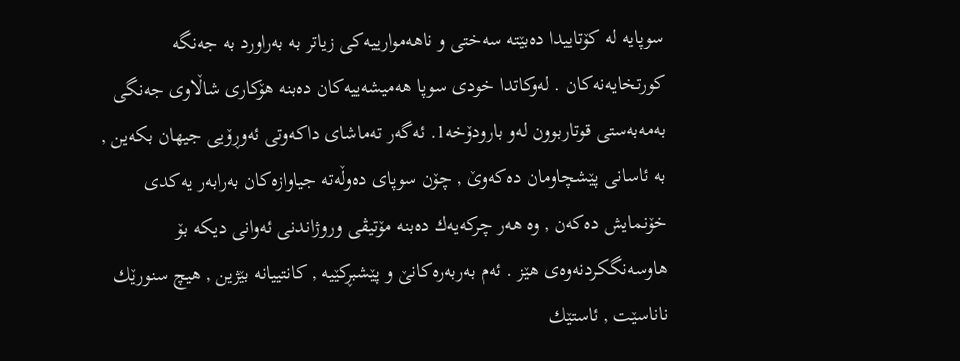سوپایه‌ له‌ كۆتاییدا ده‌بێته‌ سه‌ختی و ناهه‌موارییه‌كی زیاتر به‌ به‌راورد به‌ جه‌نگه‌ كورتخایه‌نه‌كان . له‌وكاتدا خودی سوپا هه‌میشه‌ییه‌كان ده‌بنه‌ هۆكاری شاڵاوی جه‌نگی  به‌مه‌به‌ستی قوتاربوون له‌و بارودۆخه‌1. ئه‌گه‌ر ته‌ماشای داكه‌وتی ئه‌وڕۆیی جیهان بكه‌ین , به‌ ئاسانی پێشچاومان ده‌كه‌وێ‌ , چۆن سوپای ده‌وڵه‌ته‌ جیاوازه‌كان به‌رابه‌ر یه‌كدی خۆنمایش ده‌كه‌ن , وه‌ هه‌ر چركه‌یه‌ك ده‌بنه‌ مۆتیڤی وروژاندنی ئه‌وانی دیكه‌ بۆ هاوسه‌نگكردنه‌وه‌ی هێز . ئه‌م به‌ربه‌ره‌كانێ‌ و پێشبڕكێیه‌ , كانتییانه‌ بێژین , هیچ سنورێك ناناسێت , ئاستێك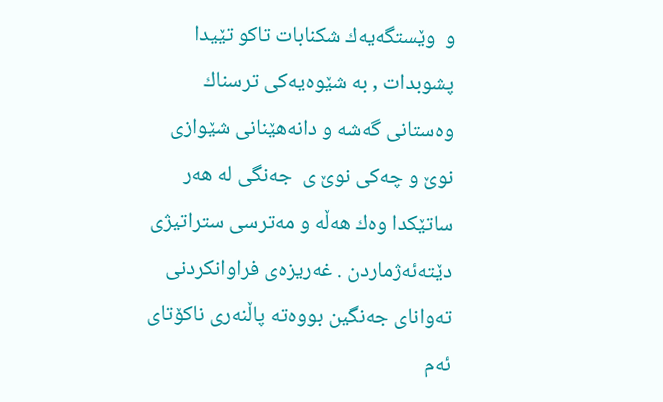و  وێستگه‌یه‌ك شكنابات تاكو تێیدا پشوبدات , به‌ شێوه‌یه‌كی ترسناك وه‌ستانی گه‌شه‌ و دانه‌هێنانی شێوازی نوێ‌ و چه‌كی نوێ‌ ی  جه‌نگی له‌ هه‌ر ساتێكدا وه‌ك هه‌ڵه‌ و مه‌ترسی ستراتیژی دێته‌ئه‌ژماردن . غه‌ریزه‌ی فراوانكردنی ته‌وانای جه‌نگین بووه‌ته‌ پاڵنه‌ری ناكۆتای ئه‌م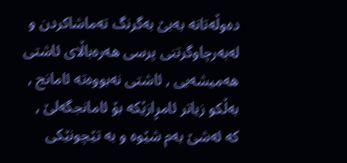ده‌وڵه‌تانه‌ به‌بێ‌ به‌گرنگ ته‌ماشاكردن و له‌به‌رچاوگرتنی پرسی هه‌ره‌باڵای ئاشتی هه‌میشه‌یی , ئاشتی نه‌بووه‌ته‌ ئامانج , به‌ڵكو زیاتر ئامڕازێكه‌ بۆ ئامانجگه‌لێ‌ , كه‌ ئه‌شێ‌ به‌م شێوه‌ و به‌ تێچونێكی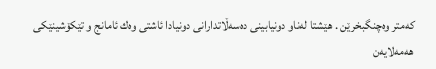كه‌متر وه‌چنگبخرێن . هێشتا له‌ناو دونیابینی ده‌سه‌ڵاتدارانی دونیادا ئاشتی وه‌ك ئامانج و تێكۆشینێكی هه‌مه‌لایه‌ن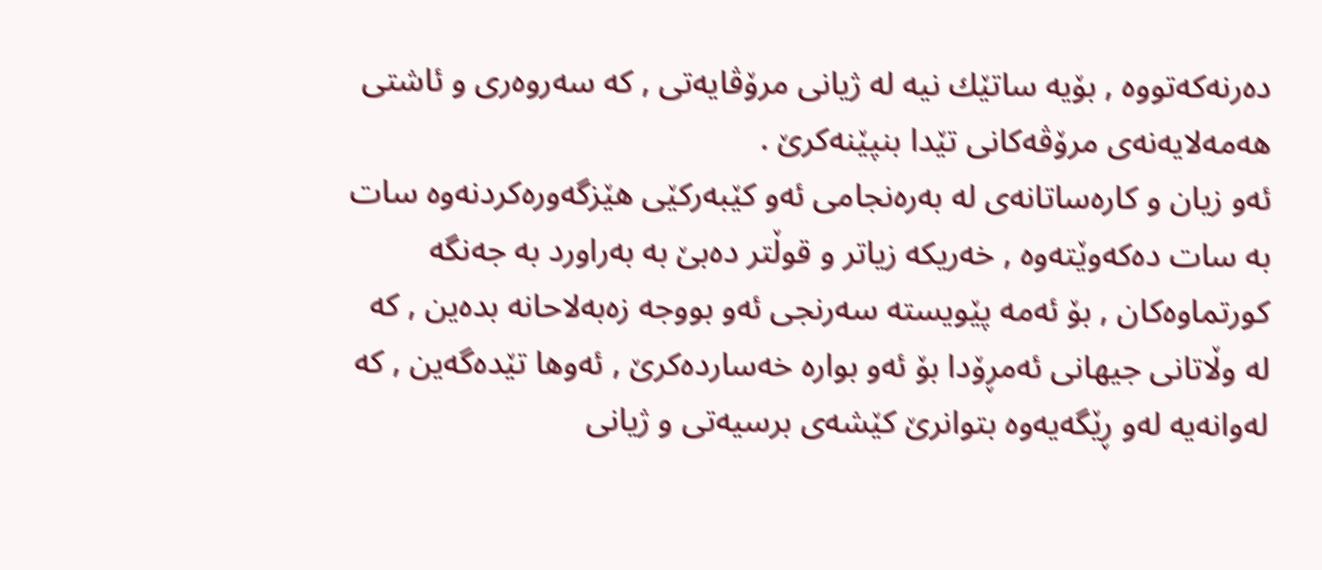ده‌رنه‌كه‌تووه‌ , بۆیه‌ ساتێك نیه‌ له‌ ژیانی مرۆڤایه‌تی , كه‌ سه‌روه‌ری و ئاشتی هه‌مه‌لایه‌نه‌ی مرۆڤه‌كانی تێدا بنپێنه‌كرێ‌ .
ئه‌و زیان و كاره‌ساتانه‌ی له‌ به‌ره‌نجامی ئه‌و كێبه‌ركێی هێزگه‌وره‌كردنه‌وه‌ سات به‌ سات ده‌كه‌وێته‌وه‌ , خه‌ریكه‌ زیاتر و قوڵتر ده‌بێ‌ به‌ به‌راورد به‌ جه‌نگه‌ كورتماوه‌كان , بۆ ئه‌مه‌ پێویسته‌ سه‌رنجی ئه‌و بووجه‌ زه‌به‌لاحانه‌ بده‌ین , كه‌ له‌ وڵاتانی جیهانی ئه‌مڕۆدا بۆ ئه‌و بواره‌ خه‌سارده‌كرێ‌ , ئه‌وها تێده‌گه‌ین , كه‌ له‌وانه‌یه‌ له‌و ڕێگه‌یه‌وه‌ بتوانرێ‌ كێشه‌ی برسیه‌تی و ژیانی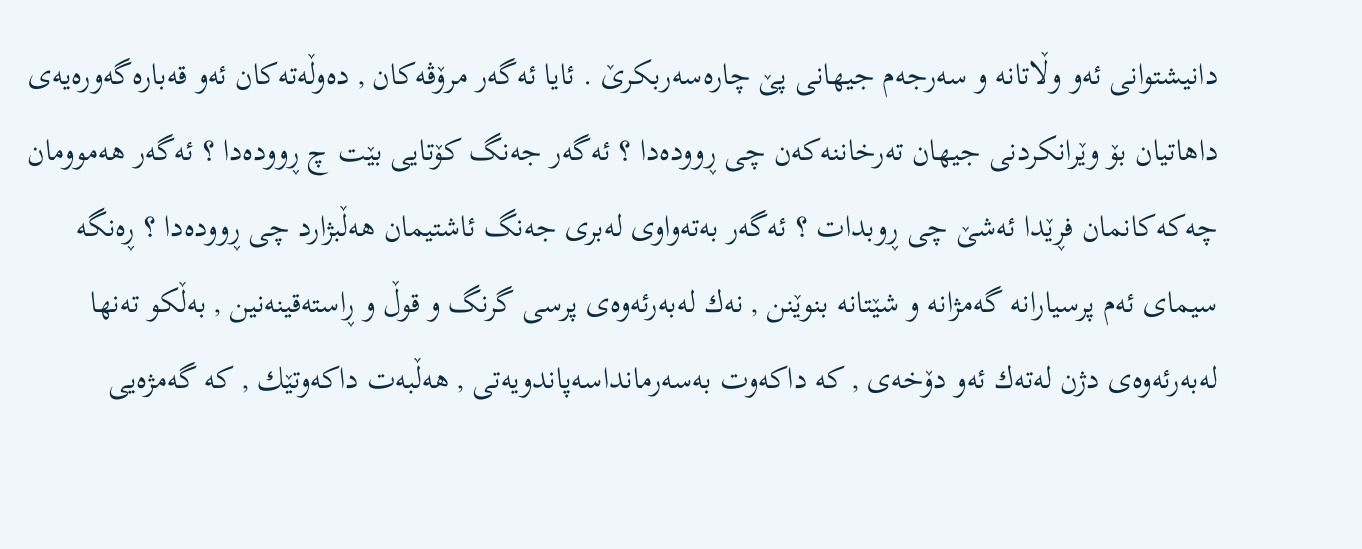دانیشتوانی ئه‌و وڵاتانه‌ و سه‌رجه‌م جیهانی پێ‌ چاره‌سه‌ربكرێ‌ . ئایا ئه‌گه‌ر مرۆڤه‌كان , ده‌وڵه‌ته‌كان ئه‌و قه‌باره‌گه‌وره‌یه‌ی داهاتیان بۆ وێرانكردنی جیهان ته‌رخاننه‌كه‌ن چی ڕووده‌دا ؟ ئه‌گه‌ر جه‌نگ كۆتایی بێت چ ڕووده‌دا ؟ ئه‌گه‌ر هه‌موومان چه‌كه‌كانمان فڕێدا ئه‌شێ‌ چی ڕوبدات ؟ ئه‌گه‌ر به‌ته‌واوی له‌بری جه‌نگ ئاشتیمان هه‌ڵبژارد چی ڕووده‌دا ؟ ڕه‌نگه‌ سیمای ئه‌م پرسیارانه‌ گه‌مژانه‌ و شێتانه‌ بنوێنن , نه‌ك له‌به‌رئه‌وه‌ی پرسی گرنگ و قوڵ و ڕاسته‌قینه‌نین , به‌ڵكو ته‌نها له‌به‌رئه‌وه‌ی دژن له‌ته‌ك ئه‌و دۆخه‌ی , كه‌ داكه‌وت به‌سه‌رمانداسه‌پاندویه‌تی , هه‌ڵبه‌ت داكه‌وتێك , كه‌ گه‌مژه‌یی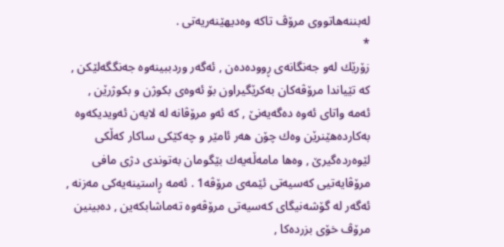له‌بننه‌هاتووی مرۆڤ تاكه‌ وه‌دیهێنه‌ریه‌تی .
*
زۆرێك له‌و جه‌نگانه‌ی ڕووده‌ده‌ن , ئه‌گه‌ر وردببینه‌وه‌ جه‌نگگه‌لێكن , كه‌ تێیاندا مرۆڤه‌كان به‌كرێگیراون بۆ ئه‌وه‌ی بكوژن و بكوژرێن , ئه‌مه‌ واتای ئه‌وه‌ ده‌گه‌یه‌نێ‌ , كه‌ ئه‌و مرۆڤانه‌ له‌ لایه‌ن ئه‌ویدیكه‌وه‌ به‌كارده‌هێنرێن وه‌ك چۆن هه‌ر ئامێر و چه‌كێكی ساكار كه‌ڵكی لێوه‌رده‌گیرێ‌ , وه‌ها مامه‌ڵه‌یه‌ك بێگومان به‌توندی دژی مافی مرۆڤایه‌تیی كه‌سیه‌تی ئێمه‌ی مرۆڤه‌1 . ئه‌مه‌ ڕاستینه‌یه‌كی مه‌زنه‌ , ئه‌گه‌ر له‌ گۆشه‌نیگای كه‌سیه‌تی مرۆڤه‌وه‌ ته‌ماشابكه‌ین , ده‌بینین مرۆڤ خۆی بزرده‌كا ,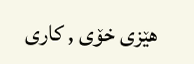هێزی خۆی , كاری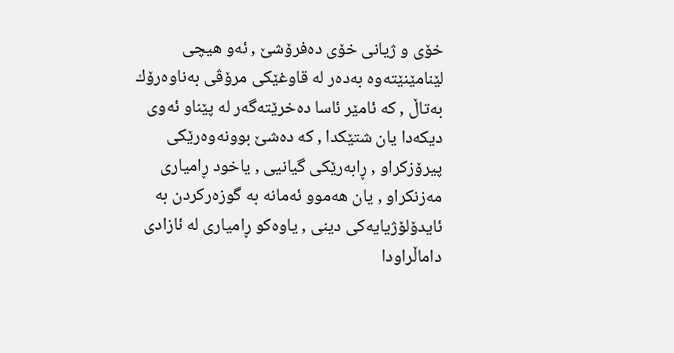خۆی و ژیانی خۆی ده‌فرۆشێ‌ , ئه‌و هیچی لێنامێنێته‌وه‌ به‌ده‌ر له‌ قاوغێكی مرۆڤی به‌ناوه‌رۆك به‌تاڵ , كه‌ ئامێر ئاسا ده‌خرێته‌گه‌ر له‌ پێناو ئه‌وی دیكه‌دا یان شتێكدا , كه‌ ده‌شێ‌ بوونه‌وه‌رێكی پیرۆزكراو , ڕابه‌رێكی گیانیی , یاخود ڕامیاری مه‌زنكراو , یان هه‌موو ئه‌مانه‌ به‌ گوزه‌ركردن به‌ ئایدۆلۆژیایه‌كی دینی , یاوه‌كو ڕامیاری له‌ ئازادی داماڵراودا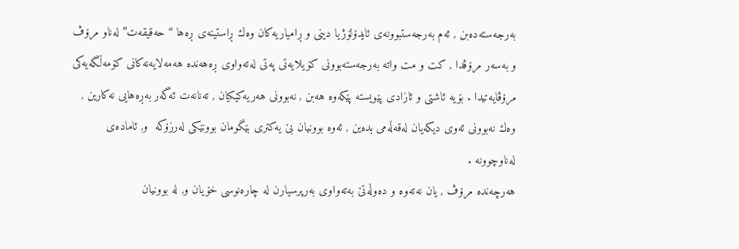به‌رجه‌سته‌ده‌بن , ئه‌م به‌رجه‌ستبوونه‌ی ئایدۆلۆژیا دینی و ڕامیاریه‌كان وه‌ك ڕاستینه‌ی ڕه‌ها “حه‌قیقه‌ت” له‌ناو مرۆڤ و به‌سه‌ر مرۆڤدا , كت و مت واته‌ به‌رجه‌سته‌بوونی كۆیلایه‌تی په‌تی له‌ته‌واوی ڕه‌هه‌نده‌ هه‌مه‌لایه‌نه‌كانی كۆمه‌ڵگه‌یه‌كی مرۆڤایه‌تیدا . بۆیه‌ ئاشتی و ئازادی پێویسته‌ پێكه‌وه‌ هه‌بن , نه‌بوونی هه‌ریه‌كێكیان , ته‌نانه‌ت ئه‌گه‌ر به‌ڕه‌هایی نه‌كارین , وه‌ك نه‌بوونی ئه‌وی دیكه‌یان له‌قه‌ڵه‌می بده‌ین , ئه‌وه‌ بوونیان بێ‌ یه‌كتری بێگومان بوونێكی له‌رزۆكه‌  و, ئاماده‌ی له‌ناوچوونه‌ .
هه‌رچه‌نده‌ مرۆڤ , یان نه‌ته‌وه‌ و ده‌وڵه‌تێ‌ به‌ته‌واوی به‌رپرسیارن له‌ چاره‌نوسی خۆیان و, له‌ بوونیان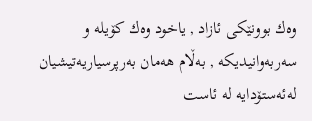وه‌ك بوونێكی ئازاد , یاخود وه‌ك كۆیله‌ و سه‌ربه‌وانیدیكه‌ , به‌ڵام هه‌مان به‌رپرسیاریه‌تیشیان له‌ئه‌ستۆدایه‌ له‌ ئاست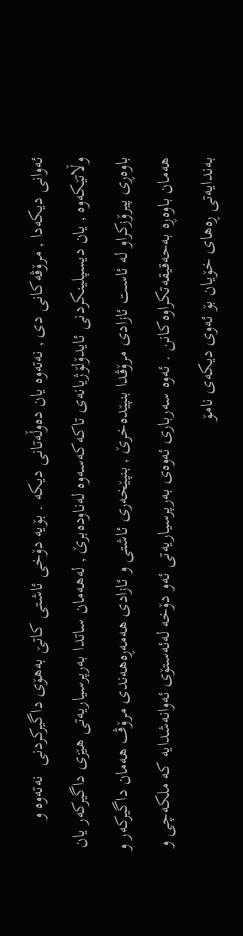ئه‌وانی دیكه‌دا , مرۆڤه‌كانی دی , نه‌ته‌وه‌ یان ده‌وڵه‌تانی دیكه‌ . بۆیه‌ دۆخی ئاشتی كاتێ‌ به‌هۆی داگیركردنی  نه‌ته‌وه‌ و وڵاتێكه‌وه‌ , یان دیسپلینكردنی ئایدۆلۆژیانه‌ی تاكه‌كه‌سه‌وه‌ له‌ناوده‌برێ‌ , له‌هه‌مان ساتدا به‌رپرسیاریه‌تی هێزی داگیركه‌ر یان باوه‌ڕی پیرۆزكراو له‌ ئاست ئازادی مرۆڤدا بنپێده‌خرێ‌ , بنپێخه‌ری ئاشتی و ئازادی هه‌مه‌ڕه‌هه‌ندی مرۆڤ هه‌مان داگیركه‌ر و هه‌مان باوه‌ڕه‌ به‌حه‌قیقه‌تكراوه‌كانن . ئه‌وه‌ سه‌رباری ئه‌وه‌ی به‌رپرسیاریه‌تی ئه‌و دۆخه‌ له‌ئه‌ستۆی ئه‌وانه‌شدایه‌ كه‌ ملكه‌چی و به‌ندایه‌تی ڕه‌های خۆیان بۆ ئه‌وی دیكه‌ی نامۆ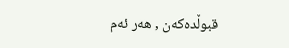قبوڵده‌كه‌ن , هه‌ر ئه‌م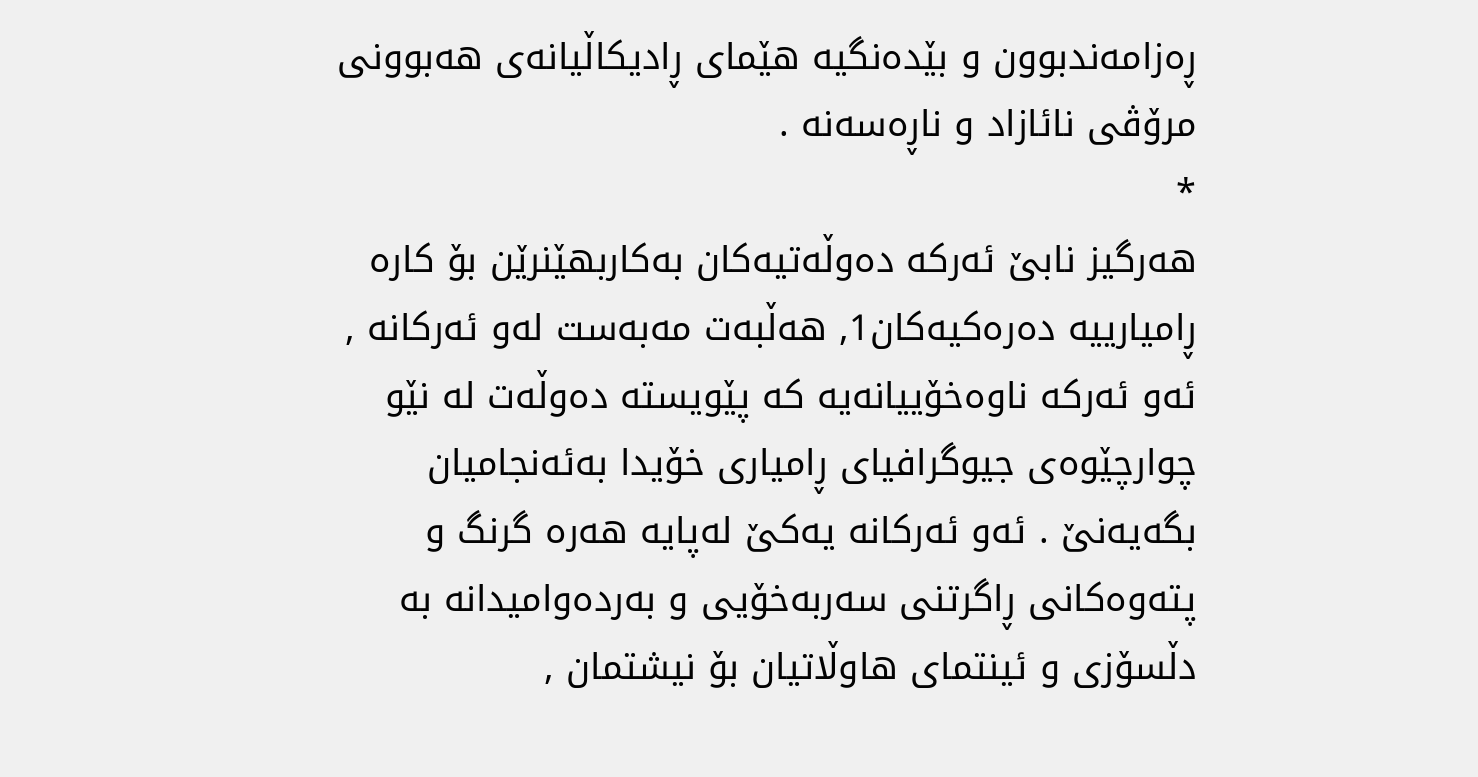ڕه‌زامه‌ندبوون و بێده‌نگیه‌ هێمای ڕادیكاڵیانه‌ی هه‌بوونی مرۆڤی نائازاد و ناڕه‌سه‌نه‌ .
*
هه‌رگیز نابێ‌ ئه‌ركه‌ ده‌وڵه‌تیه‌كان به‌كاربهێنرێن بۆ كاره‌ ڕامیارییه‌ ده‌ره‌كیه‌كان1, هه‌ڵبه‌ت مه‌به‌ست له‌و ئه‌ركانه‌ , ئه‌و ئه‌ركه‌ ناوه‌خۆییانه‌یه‌ كه‌ پێویسته‌ ده‌وڵه‌ت له‌ نێو چوارچێوه‌ی جیوگرافیای ڕامیاری خۆیدا به‌ئه‌نجامیان بگه‌یه‌نێ‌ . ئه‌و ئه‌ركانه‌ یه‌كێ‌ له‌پایه‌ هه‌ره‌ گرنگ و پته‌وه‌كانی ڕاگرتنی سه‌ربه‌خۆیی و به‌رده‌وامیدانه‌ به‌ دڵسۆزی و ئینتمای هاوڵاتیان بۆ نیشتمان ,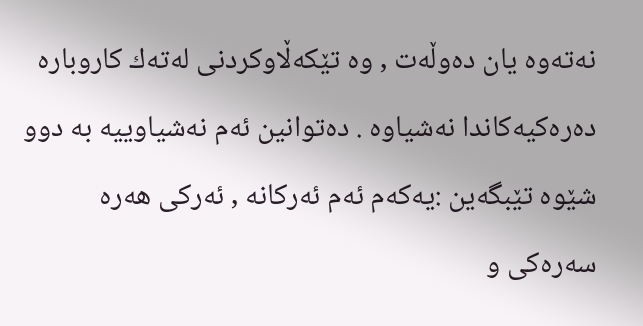نه‌ته‌وه‌ یان ده‌وڵه‌ت , وه‌ تێكه‌ڵاوكردنی له‌ته‌ك كاروباره‌ ده‌ره‌كیه‌كاندا نه‌شیاوه‌ . ده‌توانین ئه‌م نه‌شیاوییه‌ به‌ دوو شێوه‌ تێبگه‌ین :یه‌كه‌م ئه‌م ئه‌ركانه‌ , ئه‌ركی هه‌ره‌ سه‌ره‌كی و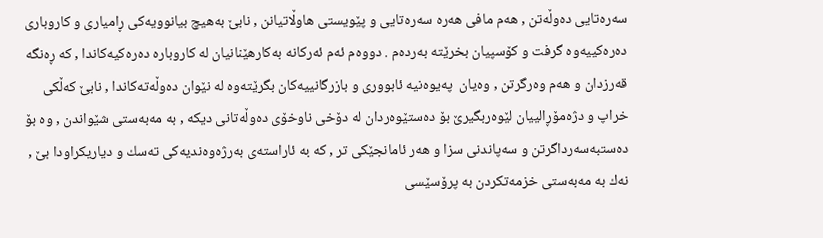سه‌ره‌تایی ده‌وڵه‌تن , هه‌م مافی هه‌ره‌ سه‌ره‌تایی و پێویستی هاوڵاتیانن , نابێ‌ به‌هیچ بیانوویه‌كی ڕامیاری و كاروباری ده‌ره‌كییه‌وه‌ گرفت و كۆسپیان بخرێته‌ به‌رده‌م . دووه‌م ئه‌م ئه‌ركانه‌ به‌كارهێنانیان له‌ كاروباره‌ ده‌ره‌كیه‌كاندا , كه‌ ڕه‌نگه‌ قه‌رزدان و هه‌م وه‌رگرتن , وه‌یان  په‌یوه‌نیه‌ ئابووری و بازرگانییه‌كان بگرێته‌وه‌ له‌ نێوان ده‌وڵه‌ته‌كاندا , نابێ‌ كه‌ڵكی خراپ و دژه‌مۆڕالییان لێوه‌ربگیرێ‌ بۆ ده‌ستێوه‌ردان له‌ دۆخی ناوخۆی ده‌وڵه‌تانی دیكه‌ , به‌ مه‌به‌ستی شێواندن , وه‌ بۆ ده‌ستبه‌سه‌رداگرتن و سه‌پاندنی سزا و هه‌ر ئامانجێكی تر , كه‌ به‌ ئاراسته‌ی به‌رژه‌وه‌ندیه‌كی ته‌سك و دیاریكراودا بێ‌ , نه‌ك به‌ مه‌به‌ستی خزمه‌تكردن به‌ پرۆسێسی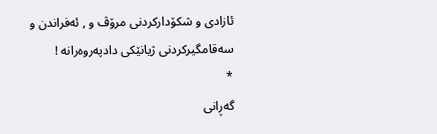ئازادی و شكۆداركردنی مرۆڤ و , ئه‌فراندن و سه‌قامگیركردنی ژیانێكی دادپه‌روه‌رانه‌ !
*
گه‌ڕانی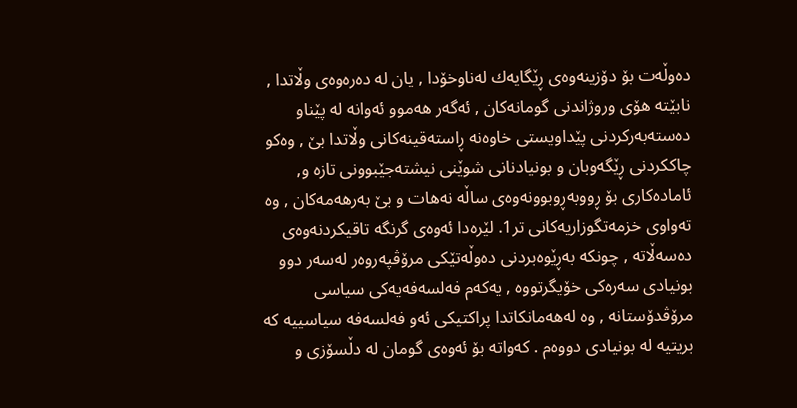ده‌وڵه‌ت بۆ دۆزینه‌وه‌ی ڕێگایه‌ك له‌ناوخۆدا , یان له‌ ده‌ره‌وه‌ی وڵاتدا , نابێته‌ هۆی وروژاندنی گومانه‌كان , ئه‌گه‌ر هه‌موو ئه‌وانه‌ له‌ پێناو ده‌سته‌به‌ركردنی پێداویستی خاوه‌نه‌ ڕاسته‌قینه‌كانی وڵاتدا بێ‌ , وه‌كو چاككردنی ڕێگه‌وبان و بونیادنانی شوێنی نیشته‌جێبوونی تازه‌ و, ئاماده‌كاری بۆ ڕووبه‌ڕوبوونه‌وه‌ی ساڵه‌ نه‌هات و بێ‌ به‌رهه‌مه‌كان , وه‌ ته‌واوی خزمه‌تگوزاریه‌كانی تر1. لێره‌دا ئه‌وه‌ی گرنگه‌ تاقیكردنه‌وه‌ی ده‌سه‌ڵاته‌ , چونكه‌ به‌ڕێوه‌بردنی ده‌وڵه‌تێكی مرۆڤپه‌روه‌ر له‌سه‌ر دوو بونیادی سه‌ره‌كی خۆیگرتووه‌ , یه‌كه‌م فه‌لسه‌فه‌یه‌كی سیاسی مرۆڤدۆستانه‌ , وه‌ له‌هه‌مانكاتدا پراكتیكی ئه‌و فه‌لسه‌فه‌ سیاسییه‌ كه‌ بریتیه‌ له‌ بونیادی دووه‌م . كه‌واته‌ بۆ ئه‌وه‌ی گومان له‌ دڵسۆزی و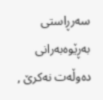سه‌رڕاستی به‌ڕێوه‌به‌رانی ده‌وڵه‌ت نه‌كرێ‌ ,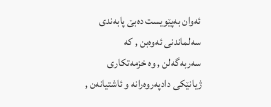ئه‌وان به‌پێویست ده‌بێ‌ پابه‌ندی سه‌لماندنی ئه‌وه‌بن , كه‌ سه‌ربه‌گه‌لن , وه‌ خزمه‌تكاری ژیانێكی دادپه‌روه‌رانه‌ و ئاشتیانه‌ن ,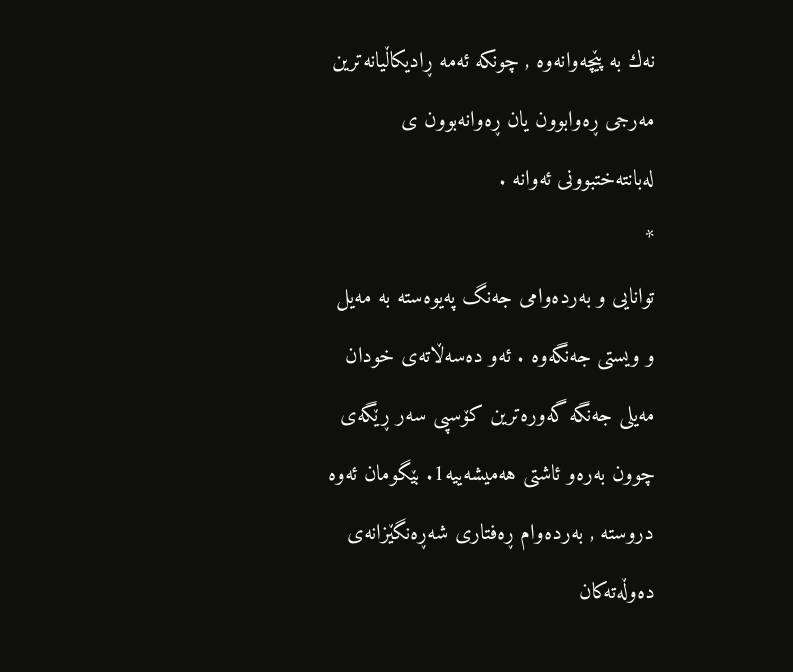نه‌ك به‌ پێچه‌وانه‌وه‌ , چونكه‌ ئه‌مه‌ ڕادیكاڵیانه‌ترین مه‌رجی ڕه‌وابوون یان ڕه‌وانه‌بوون ی له‌بانته‌ختبوونی ئه‌وانه‌ .
*
توانایی و به‌رده‌وامی جه‌نگ په‌یوه‌سته‌ به‌ مه‌یل و ویستی جه‌نگه‌وه‌ . ئه‌و ده‌سه‌ڵاته‌ی خودان مه‌یلی جه‌نگه‌ گه‌وره‌ترین كۆسپی سه‌ر ڕێگه‌ی چوون به‌ره‌و ئاشتی هه‌میشه‌ییه‌1. بێگومان ئه‌وه‌ دروسته‌ , به‌رده‌وام ڕه‌فتاری شه‌ڕه‌نگێزانه‌ی ده‌وڵه‌ته‌كان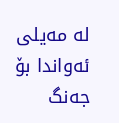له‌ مه‌یلی ئه‌واندا بۆ جه‌نگ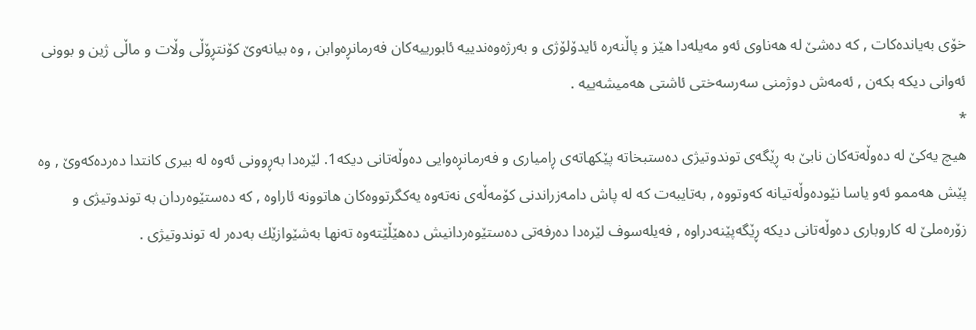خۆی به‌یانده‌كات , كه‌ ده‌شێ‌ له‌ هه‌ناوی ئه‌و مه‌یله‌دا هێز و پاڵنه‌ره‌ ئایدۆلۆژی و به‌رژه‌وه‌ندییه‌ ئابورییه‌كان فه‌رمانڕه‌وابن , وه‌ بیانه‌وێ‌ كۆنتڕۆڵی وڵات و ماڵی ژین و بوونی ئه‌وانی دیكه‌ بكه‌ن , ئه‌مه‌ش دوژمنی سه‌رسه‌ختی ئاشتی هه‌میشه‌ییه‌ .
*
هیچ یه‌كێ‌ له‌ ده‌وڵه‌ته‌كان نابێ‌ به‌ ڕێگه‌ی توندوتیژی ده‌ستبخاته‌ پێكهاته‌ی ڕامیاری و فه‌رمانڕه‌وایی ده‌وڵه‌تانی دیكه‌1. لێره‌دا به‌ڕوونی ئه‌وه‌ له‌ بیری كانتدا ده‌رده‌كه‌وێ‌ , وه‌ پێش هه‌ممو ئه‌و یاسا نێوده‌وڵه‌تیانه‌ كه‌وتووه‌ , به‌تایبه‌ت كه‌ له‌ پاش دامه‌زراندنی كۆمه‌ڵه‌ی نه‌ته‌وه‌ یه‌كگرتووه‌كان هاتوونه‌ ئاراوه‌ , كه‌ ده‌ستێوه‌ردان به‌ توندوتیژی و زۆره‌ملێ‌ له‌ كاروباری ده‌وڵه‌تانی دیكه‌ ڕێگه‌پێنه‌دراوه‌ , فه‌یله‌سوف لێره‌دا ده‌رفه‌تی ده‌ستێوه‌ردانیش ده‌هێڵێته‌وه‌ ته‌نها به‌شێوازێك به‌ده‌ر له‌ توندوتیژی .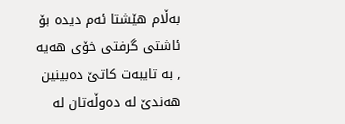به‌ڵام هێشتا ئه‌م دیده‌ بۆ ئاشتی گرفتی خۆی هه‌یه‌ , به‌ تایبه‌ت كاتێ‌ ده‌بینین هه‌ندێ‌ له‌ ده‌وڵه‌تان له‌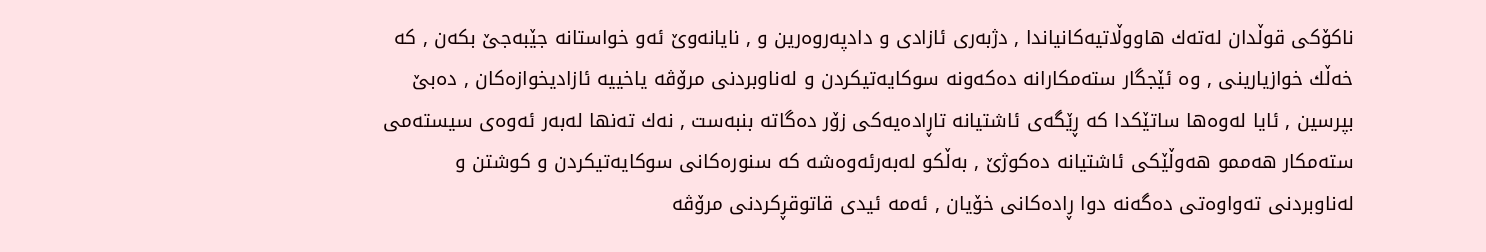ناكۆكی قوڵدان له‌ته‌ك هاووڵاتیه‌كانیاندا , دژبه‌ری ئازادی و دادپه‌روه‌رین و , نایانه‌وێ‌ ئه‌و خواستانه‌ جێبه‌جێ‌ بكه‌ن , كه‌ خه‌ڵك خوازیارینی , وه‌ ئێجگار سته‌مكارانه‌ ده‌كه‌ونه‌ سوكایه‌تیكردن و له‌ناوبردنی مرۆڤه‌ یاخییه‌ ئازادیخوازه‌كان , ده‌بێ‌ بپرسین , ئایا له‌وه‌ها ساتێكدا كه‌ ڕێگه‌ی ئاشتیانه‌ تاڕاده‌یه‌كی زۆر ده‌گاته‌ بنبه‌ست , نه‌ك ته‌نها له‌به‌ر ئه‌وه‌ی سیسته‌می سته‌مكار هه‌ممو هه‌وڵێكی ئاشتیانه‌ ده‌كوژێ‌ , به‌ڵكو له‌به‌رئه‌وه‌شه‌ كه‌ سنوره‌كانی سوكایه‌تیكردن و كوشتن و له‌ناوبردنی ته‌واوه‌تی ده‌گه‌نه‌ دوا ڕاده‌كانی خۆیان , ئه‌مه‌ ئیدی قاتوقڕكردنی مرۆڤه‌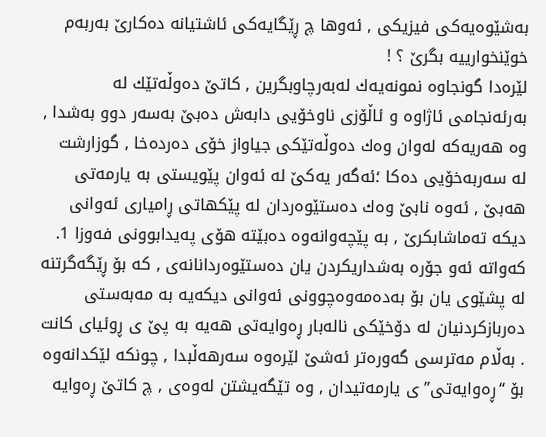به‌شێوه‌یه‌كی فیزیكی , ئه‌وها چ ڕێگایه‌كی ئاشتیانه‌ ده‌كارێ‌ به‌ربه‌م خوێنخوارییه‌ بگرێ‌ ؟ !
لێره‌دا گونجاوه‌ نمونه‌یه‌ك له‌به‌رچاوبگرین , كاتێ‌ ده‌وڵه‌تێك له‌ به‌رئه‌نجامی ئاژاوه‌ و ئاڵۆزی ناوخۆیی دابه‌ش ده‌بێ‌ به‌سه‌ر دوو به‌شدا , وه‌ هه‌ریه‌كه‌ له‌وان وه‌ك ده‌وڵه‌تێكی جیاواز خۆی ده‌رده‌خا , گوزارشت له‌ سه‌ربه‌خۆیی ده‌كا ؛ئه‌گه‌ر یه‌كێ‌ له‌ ئه‌وان پێویستی به‌ یارمه‌تی هه‌بێ‌ , ئه‌وه‌ نابێ‌ وه‌ك ده‌ستێوه‌ردان له‌ پێكهاتی ڕامیاری ئه‌وانی دیكه‌ ته‌ماشابكرێ‌ , به‌ پێچه‌وانه‌وه‌ ده‌بێته‌ هۆی په‌یدابوونی فه‌وزا 1. كه‌واته‌ ئه‌و جۆره‌ به‌شداریكردن یان ده‌ستێوه‌ردانانه‌ی , كه‌ بۆ ڕێگه‌گرتنه‌ له‌ پشێوی یان بۆ به‌ده‌مه‌وه‌چوونی ئه‌وانی دیكه‌یه‌ به‌ مه‌به‌ستی ده‌ربازكردنیان له‌ دۆخێكی ناله‌بار ڕه‌وایه‌تی هه‌یه‌ به‌ پێ‌ ی ڕوئیای كانت . به‌ڵام مه‌ترسی گه‌وره‌تر ئه‌شێ‌ لێره‌وه‌ سه‌رهه‌ڵبدا , چونكه‌ لێكدانه‌وه‌ بۆ “ڕه‌وایه‌تی” ی یارمه‌تیدان , وه‌ تێگه‌یشتن له‌وه‌ی , چ كاتێ‌ ڕه‌وایه‌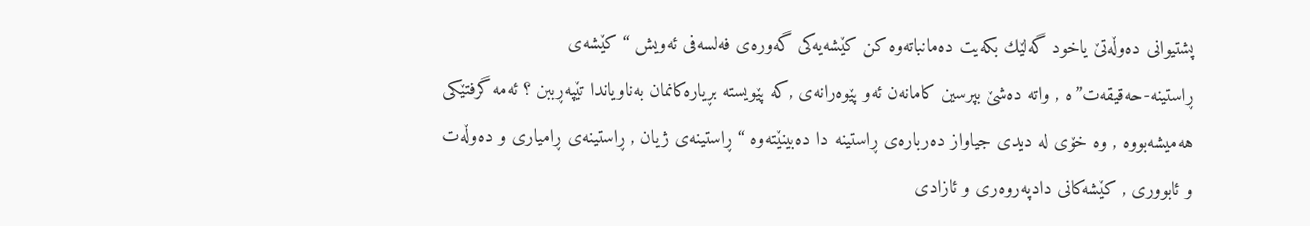پشتیوانی ده‌وڵه‌تێ‌ یاخود گه‌لێك بكه‌یت ده‌مانباته‌وه‌ كن كێشه‌یه‌كی گه‌وره‌ی فه‌لسه‌فی ئه‌ویش “كێشه‌ی ڕاستینه‌-حه‌قیقه‌ت”ه‌ , واته‌ ده‌شێ‌ بپرسین كامانه‌ن ئه‌و پێوه‌رانه‌ی ,كه‌ پێویسته‌ بڕیاره‌كانمان به‌ناویاندا تێپه‌ڕببن ؟ ئه‌مه‌ گرفتێكی هه‌میشه‌بووه‌ , وه‌ خۆی له‌ دیدی جیاواز ده‌رباره‌ی ڕاستینه‌ دا ده‌بینێته‌وه‌ “ڕاستینه‌ی ژیان , ڕاستینه‌ی ڕامیاری و ده‌وڵه‌ت و ئابووری , كێشه‌كانی دادپه‌روه‌ری و ئازادی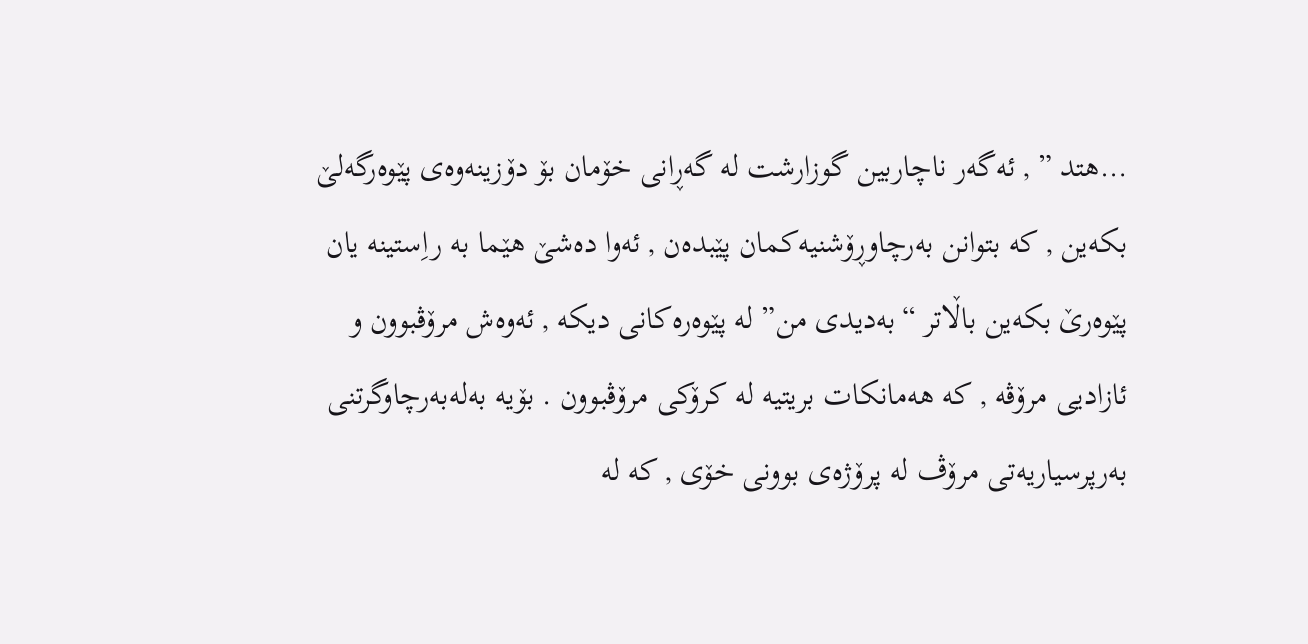…هتد ” , ئه‌گه‌ر ناچاربین گوزارشت له‌ گه‌ڕانی خۆمان بۆ دۆزینه‌وه‌ی پێوه‌رگه‌لێ‌ بكه‌ین , كه‌ بتوانن به‌رچاوڕۆشنیه‌كمان پێبده‌ن , ئه‌وا ده‌شێ‌ هێما به‌ راِستینه‌ یان پێوه‌رێ‌ بكه‌ین باڵاتر “به‌دیدی من” له‌ پێوه‌ره‌كانی دیكه‌ , ئه‌وه‌ش مرۆڤبوون و ئازادیی مرۆڤه‌ , كه‌ هه‌مانكات بریتیه‌ له‌ كرۆكی مرۆڤبوون . بۆیه‌ به‌له‌به‌رچاوگرتنی به‌رپرسیاریه‌تی مرۆڤ له‌ پرۆژه‌ی بوونی خۆی , كه‌ له‌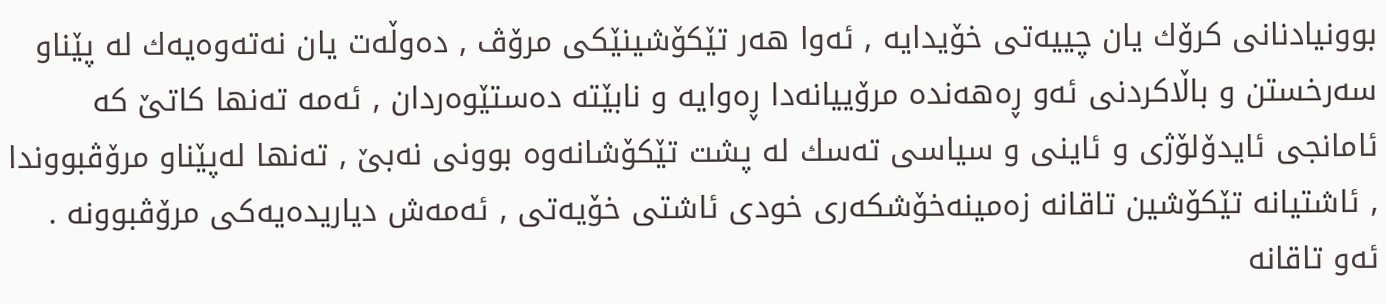بوونیادنانی كرۆك یان چییه‌تی خۆیدایه‌ , ئه‌وا هه‌ر تێكۆشینێكی مرۆڤ , ده‌وڵه‌ت یان نه‌ته‌وه‌یه‌ك له‌ پێناو سه‌رخستن و باڵاكردنی ئه‌و ڕه‌هه‌نده‌ مرۆییانه‌دا ڕه‌وایه‌ و نابێته‌ ده‌ستێوه‌ردان , ئه‌مه‌ ته‌نها كاتێ‌ كه‌ ئامانجی ئایدۆلۆژی و ئاینی و سیاسی ته‌سك له‌ پشت تێكۆشانه‌وه‌ بوونی نه‌بێ‌ , ته‌نها له‌پێناو مرۆڤبووندا , ئاشتیانه‌ تێكۆشین تاقانه‌ زه‌مینه‌خۆشكه‌ری خودی ئاشتی خۆیه‌تی , ئه‌مه‌ش دیاریده‌یه‌كی مرۆڤبوونه‌ . ئه‌و تاقانه‌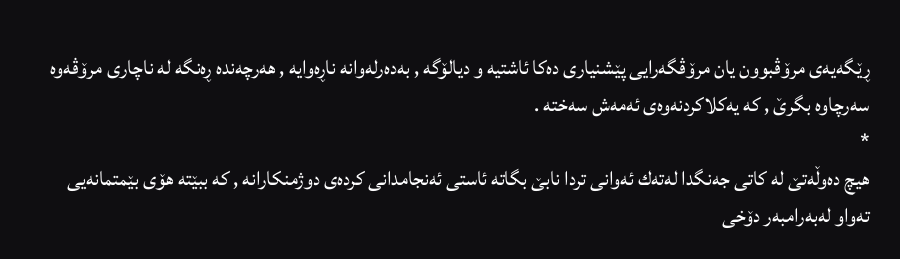ڕێگه‌یه‌ی مرۆڤبوون یان مرۆڤگه‌رایی پێشنیاری ده‌كا ئاشتیه‌ و دیالۆگه‌ , به‌ده‌رله‌وانه‌ ناڕه‌وایه‌ , هه‌رچه‌نده‌ ڕه‌نگه‌ له‌ ناچاری مرۆڤه‌وه‌ سه‌رچاوه‌ بگرێ‌ , كه‌ یه‌كلاكردنه‌وه‌ی ئه‌مه‌ش سه‌خته‌ .
*
هیچ ده‌وڵه‌تێ‌ له‌ كاتی جه‌نگدا له‌ته‌ك ئه‌وانی تردا نابێ‌ بگاته‌ ئاستی ئه‌نجامدانی كرده‌ی دوژمنكارانه‌ , كه‌ ببێته‌ هۆی بێمتمانه‌یی ته‌واو له‌به‌رامبه‌ر دۆخی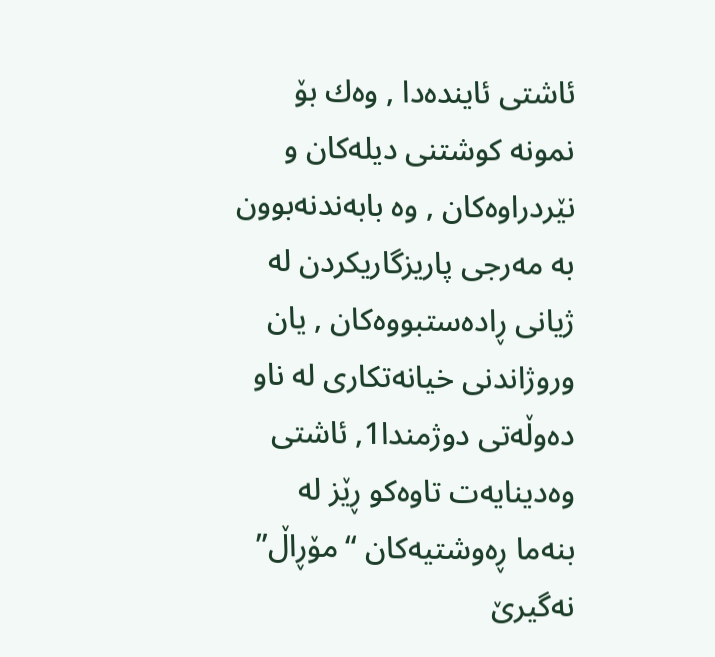ئاشتی ئاینده‌دا , وه‌ك بۆ نمونه‌ كوشتنی دیله‌كان و نێردراوه‌كان , وه‌ بابه‌ندنه‌بوون به‌ مه‌رجی پاریزگاریكردن له‌ ژیانی ڕاده‌ستبووه‌كان , یان وروژاندنی خیانه‌تكاری له‌ ناو ده‌وڵه‌تی دوژمندا1, ئاشتی وه‌دینایه‌ت تاوه‌كو ڕێز له‌ بنه‌ما ڕه‌وشتیه‌كان “مۆڕاڵ” نه‌گیرێ‌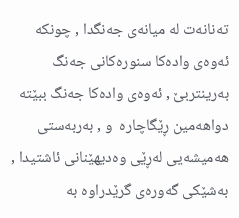ته‌نانه‌ت له‌ میانه‌ی جه‌نگدا , چونكه‌ ئه‌وه‌ی واده‌كا سنوره‌كانی جه‌نگ به‌رینتربێ‌ , ئه‌وه‌ی واده‌كا جه‌نگ ببێته‌ دواهه‌مین ڕێگاچاره‌  و , به‌ربه‌ستی هه‌میشه‌یی له‌ڕێی وه‌دیهێنانی ئاشتیدا , به‌شێكی گه‌وره‌ی گرێدراوه‌ به‌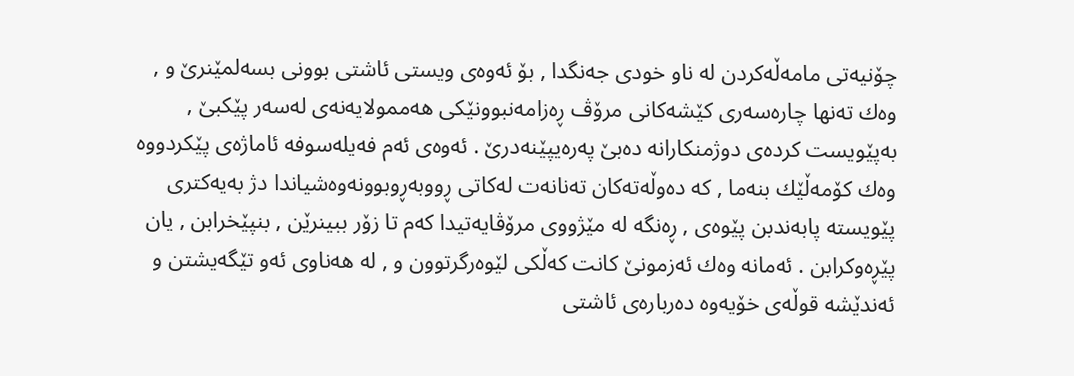چۆنیه‌تی مامه‌ڵه‌كردن له‌ ناو خودی جه‌نگدا , بۆ ئه‌وه‌ی ویستی ئاشتی بوونی بسه‌لمێنرێ‌ و , وه‌ك ته‌نها چاره‌سه‌ری كێشه‌كانی مرۆڤ ڕه‌زامه‌نبوونێكی هه‌ممولایه‌نه‌ی له‌سه‌ر پێكبێ‌ , به‌پێویست كرده‌ی دوژمنكارانه‌ ده‌بێ‌ په‌ره‌یپێنه‌درێ‌ . ئه‌وه‌ی ئه‌م فه‌یله‌سوفه‌ ئاماژه‌ی پێكردووه‌ وه‌ك كۆمه‌ڵێك بنه‌ما , كه‌ ده‌وڵه‌ته‌كان ته‌نانه‌ت له‌كاتی ڕووبه‌ڕوبوونه‌وه‌شیاندا دژ به‌یه‌كتری پێویسته‌ پابه‌ندبن پێوه‌ی , ڕه‌نگه‌ له‌ مێژووی مرۆڤایه‌تیدا كه‌م تا زۆر ببینرێن , بنپێخرابن , یان پێڕه‌وكرابن . ئه‌مانه‌ وه‌ك ئه‌زمونێ‌ كانت كه‌ڵكی لێوه‌رگرتوون و , له‌ هه‌ناوی ئه‌و تێگه‌یشتن و ئه‌ندێشه‌ قوڵه‌ی خۆیه‌وه‌ ده‌رباره‌ی ئاشتی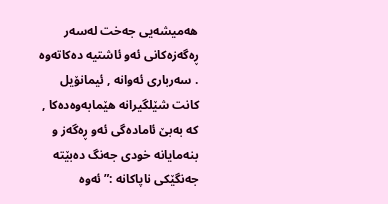هه‌میشه‌یی جه‌خت له‌سه‌ر ڕه‌گه‌زه‌كانی ئه‌و ئاشتیه‌ ده‌كاته‌وه‌ . سه‌رباری ئه‌وانه‌ , ئیمانۆیل كانت شێلگیرانه‌ هێمابه‌وه‌ده‌كا , كه‌ به‌بێ‌ ئاماده‌گی ئه‌و ڕه‌گه‌ز و بنه‌مایانه‌ خودی جه‌نگ ده‌بێته‌ جه‌نگێكی ناپاكانه‌ :”ئه‌وه‌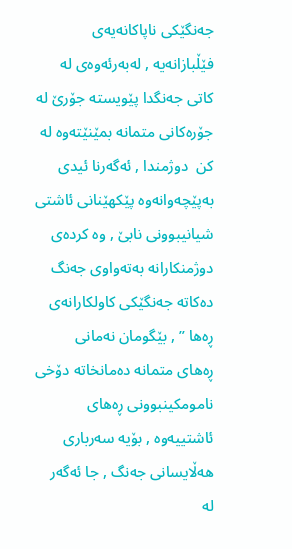جه‌نگێكی ناپاكانه‌یه‌ی فێڵبازانه‌یه‌ , له‌به‌رئه‌وه‌ی له‌ كاتی جه‌نگدا پێویسته‌ جۆرێ‌ له‌ جۆره‌كانی متمانه‌ بمێنێته‌وه‌ له‌ كن  دوژمندا , ئه‌گه‌رنا ئیدی به‌پێچه‌وانه‌وه‌ پێكهێنانی ئاشتی شیانیبوونی نابێ‌ , وه‌ كرده‌ی دوژمنكارانه‌ به‌ته‌واوی جه‌نگ ده‌كاته‌ جه‌نگێكی كاولكارانه‌ی ڕه‌ها ” , بێگومان نه‌مانی ڕه‌های متمانه‌ ده‌مانخاته‌ دۆخی نامومكینبوونی ڕه‌های ئاشتییه‌وه‌ , بۆیه‌ سه‌رباری هه‌ڵایسانی جه‌نگ , جا ئه‌گه‌ر له‌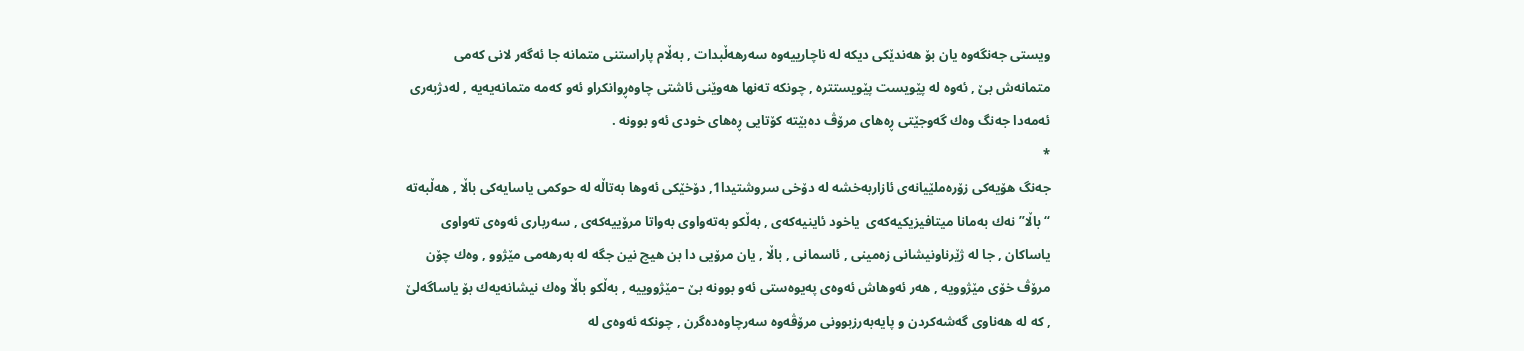ویستی جه‌نگه‌وه‌ یان بۆ هه‌ندێكی دیكه‌ له‌ ناچارییه‌وه‌ سه‌رهه‌ڵبدات , به‌ڵام پاراستنی متمانه‌ جا ئه‌گه‌ر لانی كه‌می متمانه‌ش بێ‌ , ئه‌وه‌ له‌ پێویست پێویستتره‌ , چونكه‌ ته‌نها هه‌وێنی ئاشتی چاوه‌ڕوانكراو ئه‌و كه‌مه‌ متمانه‌یه‌یه‌ , له‌دژبه‌ری ئه‌مه‌دا جه‌نگ وه‌ك گه‌وجێتی ڕه‌های مرۆڤ ده‌بێته‌ كۆتایی ڕه‌های خودی ئه‌و بوونه‌ .
*
جه‌نگ هۆیه‌كی زۆره‌ملێیانه‌ی ئازاربه‌خشه‌ له‌ دۆخی سروشتیدا1, دۆخێكی ئه‌وها به‌تاڵه‌ له‌ حوكمی یاسایه‌كی باڵا , هه‌ڵبه‌ته‌ “باڵا” نه‌ك به‌مانا میتافیزیكیه‌كه‌ی  یاخود ئاینیه‌كه‌ی , به‌ڵكو به‌ته‌واوی به‌واتا مرۆییه‌كه‌ی , سه‌رباری ئه‌وه‌ی ته‌واوی یاساكان , جا له‌ ژێرناونیشانی زه‌مینی , ئاسمانی , باڵا , یان مرۆیی دا بن هیچ نین جگه‌ له‌ به‌رهه‌می مێژوو , وه‌ك چۆن مرۆڤ خۆی مێژوویه‌ , هه‌ر ئه‌وهاش ئه‌وه‌ی په‌یوه‌ستی ئه‌و بوونه‌ بێ‌ –مێژووییه‌ , به‌ڵكو باڵا وه‌ك نیشانه‌یه‌ك بۆ یاساگه‌لێ‌ , كه‌ له‌ هه‌ناوی گه‌شه‌كردن و پایه‌به‌رزبوونی مرۆڤه‌وه‌ سه‌رچاوه‌ده‌گرن , چونكه‌ ئه‌وه‌ی له‌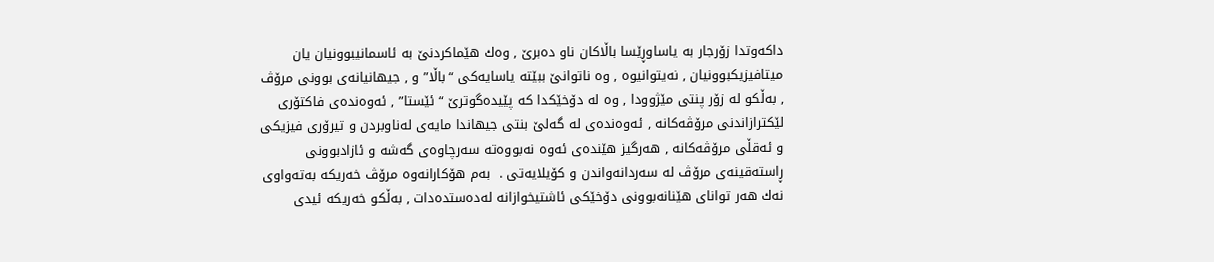داكه‌وتدا زۆرجار به‌ یاساوڕێسا باڵاكان ناو ده‌برێ‌ , وه‌ك هێماكردنێ‌ به‌ ئاسمانیبوونیان یان میتافیزیكبوونیان , نه‌یتوانیوه‌ , وه‌ ناتوانێ‌ ببێته‌ یاسایه‌كی “باڵا” و , جیهانیانه‌ی بوونی مرۆڤ , به‌ڵكو له‌ زۆر پنتی مێژوودا , وه‌ له‌ دۆخێكدا كه‌ پێیده‌گوترێ‌ “ئێستا” , ئه‌وه‌نده‌ی فاكتۆری لێكترازاندنی مرۆڤه‌كانه‌ , ئه‌وه‌نده‌ی له‌ گه‌لێ‌ بنتی جیهاندا مایه‌ی له‌ناوبردن و تیرۆری فیزیكی و ئه‌قڵی مرۆڤه‌كانه‌ , هه‌رگیز هێنده‌ی ئه‌وه‌ نه‌بووه‌ته‌ سه‌رچاوه‌ی گه‌شه‌ و ئازادبوونی ڕاسته‌قینه‌ی مرۆڤ له‌ سه‌ردانه‌واندن و كۆیلایه‌تی .  به‌م هۆكارانه‌وه‌ مرۆڤ خه‌ریكه‌ به‌ته‌واوی نه‌ك هه‌ر توانای هێنانه‌بوونی دۆخێكی ئاشتیخوازانه‌ له‌ده‌ستده‌دات , به‌ڵكو خه‌ریكه‌ ئیدی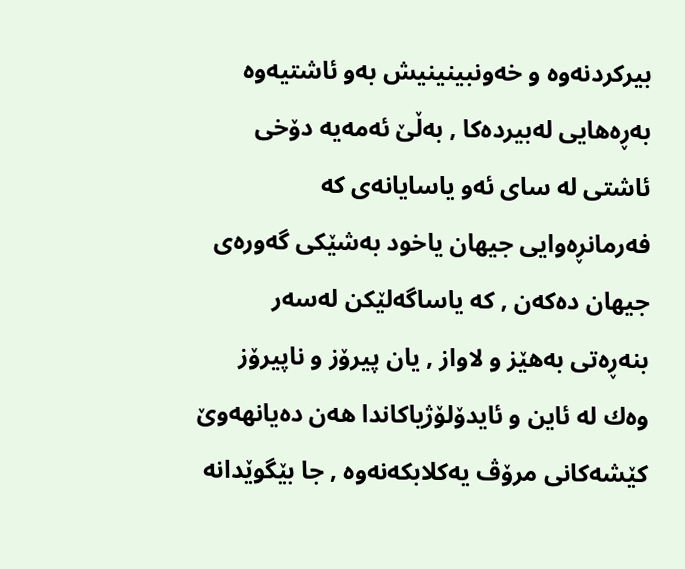بیركردنه‌وه‌ و خه‌ونبینینیش به‌و ئاشتیه‌وه‌ به‌ڕه‌هایی له‌بیرده‌كا , به‌ڵێ‌ ئه‌مه‌یه‌ دۆخی ئاشتی له‌ سای ئه‌و یاسایانه‌ی كه‌ فه‌رمانڕه‌وایی جیهان یاخود به‌شێكی گه‌وره‌ی جیهان ده‌كه‌ن , كه‌ یاساگه‌لێكن له‌سه‌ر بنه‌ڕه‌تی به‌هێز و لاواز , یان پیرۆز و ناپیرۆز وه‌ك له‌ ئاین و ئایدۆلۆژیاكاندا هه‌ن ده‌یانهه‌وێ‌ كێشه‌كانی مرۆڤ یه‌كلابكه‌نه‌وه‌ , جا بێگوێدانه‌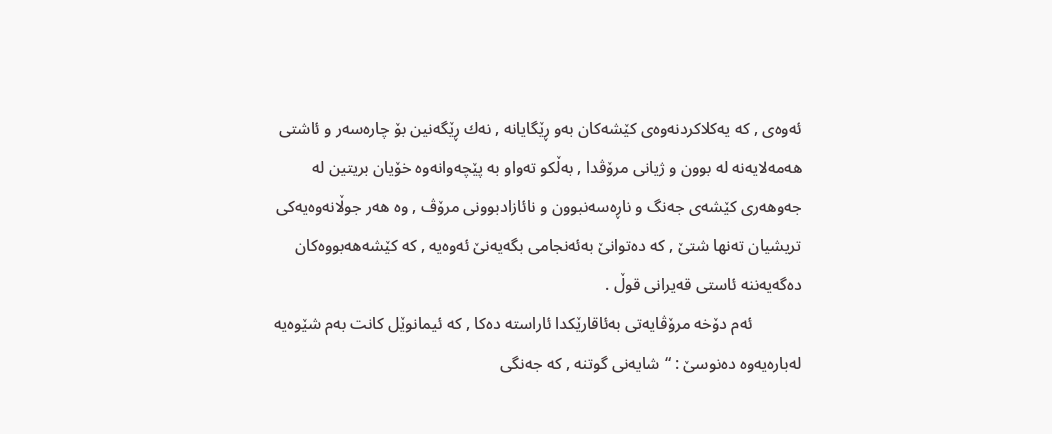ئه‌وه‌ی , كه‌ یه‌كلاكردنه‌وه‌ی كێشه‌كان به‌و ڕێگایانه‌ , نه‌ك ڕێگه‌نین بۆ چاره‌سه‌ر و ئاشتی هه‌مه‌لایه‌نه‌ له‌ بوون و ژیانی مرۆڤدا , به‌ڵكو ته‌واو به‌ پێچه‌وانه‌وه‌ خۆیان بریتین له‌ جه‌وهه‌ری كێشه‌ی جه‌نگ و ناڕه‌سه‌نبوون و نائازادبوونی مرۆڤ , وه‌ هه‌ر جوڵانه‌وه‌یه‌كی تریشیان ته‌نها شتێ‌ , كه‌ ده‌توانێ‌ به‌ئه‌نجامی بگه‌یه‌نێ‌ ئه‌وه‌یه‌ , كه‌ كێشه‌هه‌بووه‌كان ده‌گه‌یه‌ننه‌ ئاستی قه‌یرانی قوڵ .
            ئه‌م دۆخه‌ مرۆڤایه‌تی به‌ئاقارێكدا ئاراسته‌ ده‌كا , كه‌ ئیمانوێل كانت به‌م شێوه‌یه‌ له‌باره‌یه‌وه‌ ده‌نوسێ‌ : “شایه‌نی گوتنه‌ , كه‌ جه‌نگی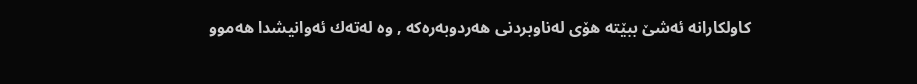كاولكارانه‌ ئه‌شێ‌ ببێته‌ هۆی له‌ناوبردنی هه‌ردوبه‌ره‌كه‌ , وه‌ له‌ته‌ك ئه‌وانیشدا هه‌موو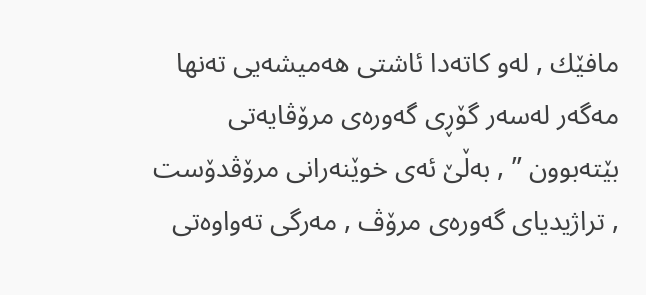مافێك , له‌و كاته‌دا ئاشتی هه‌میشه‌یی ته‌نها مه‌گه‌ر له‌سه‌ر گۆڕی گه‌وره‌ی مرۆڤایه‌تی بێته‌بوون ” , به‌ڵێ‌ ئه‌ی خوێنه‌رانی مرۆڤدۆست , تراژیدیای گه‌وره‌ی مرۆڤ , مه‌رگی ته‌واوه‌تی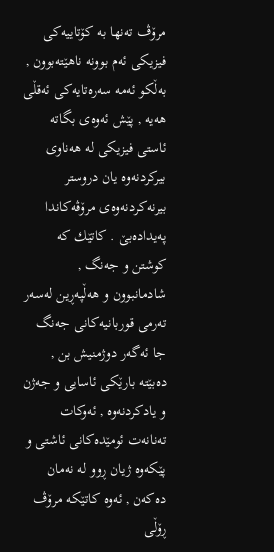مرۆڤ ته‌نها به‌ كۆتاییه‌كی فیزیكی ئه‌م بوونه‌ ناهێته‌بوون , به‌ڵكو ئه‌مه‌ سه‌ره‌تایه‌كی ئه‌قڵی هه‌یه‌ , پێش ئه‌وه‌ی بگاته‌ ئاستی فیزیكی له‌ هه‌ناوی بیركردنه‌وه‌ یان دروستر بیرنه‌كردنه‌وه‌ی مرۆڤه‌كاندا په‌یداده‌بێ‌ . كاتێك كه‌ كوشتن و جه‌نگ , شادمانبوون و هه‌ڵپه‌ڕین له‌سه‌ر ته‌رمی قوربانیه‌كانی جه‌نگ جا ئه‌گه‌ر دوژمنیش بن , ده‌بێته‌ بارێكی ئاسایی و جه‌ژن و یادكردنه‌وه‌ , ئه‌وكات ته‌نانه‌ت ئومێده‌كانی ئاشتی و پێكه‌وه‌ ژیان ڕوو له‌ نه‌مان ده‌كه‌ن , ئه‌وه‌ كاتێكه‌ مرۆڤ ڕۆڵی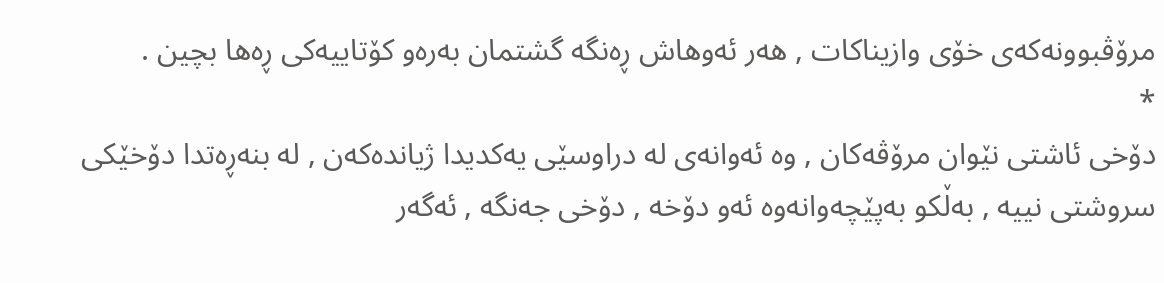مرۆڤبوونه‌كه‌ی خۆی وازیناكات , هه‌ر ئه‌وهاش ڕه‌نگه‌ گشتمان به‌ره‌و كۆتاییه‌كی ڕه‌ها بچین .
*
دۆخی ئاشتی نێوان مرۆڤه‌كان , وه‌ ئه‌وانه‌ی له‌ دراوسێی یه‌كدیدا ژیانده‌كه‌ن , له‌ بنه‌ڕه‌تدا دۆخێكی سروشتی نییه‌ , به‌ڵكو به‌پێچه‌وانه‌وه‌ ئه‌و دۆخه‌ , دۆخی جه‌نگه‌ , ئه‌گه‌ر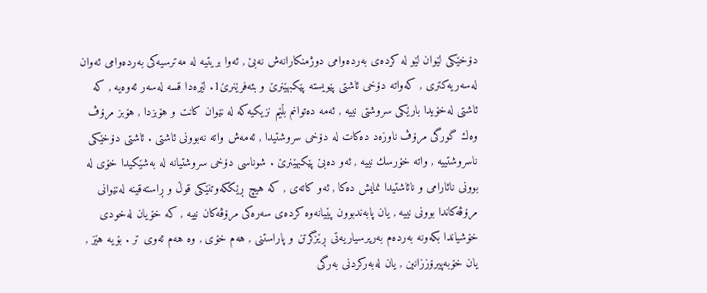دۆخێكی لێوان لێو له‌ كرده‌ی به‌رده‌وامی دوژمنكارانه‌ش نه‌بێ‌ , ئه‌وا بریتیه‌ له‌ مه‌ترسیه‌كی به‌رده‌وامی ئه‌وان له‌سه‌ریه‌كتری , كه‌واته‌ دۆخی ئاشتی پێویسته‌ پێكبهێنرێ‌ و بئه‌فرێنرێ‌1. لێره‌دا قسه‌ له‌سه‌ر ئه‌وه‌یه‌ , كه‌ ئاشتی له‌خۆیدا بارێكی سروشتی نییه‌ , ئه‌مه‌ ده‌توانم بڵێم نزیكیه‌كه‌ له‌ نێوان كانت و هۆبزدا , هۆبز مرۆڤ وه‌ك گورگی مرۆڤ ناوزه‌د ده‌كات له‌ دۆخی سروشتیدا , ئه‌مه‌ش واته‌ نه‌بوونی ئاشتی . ئاشتی دۆخێكی ناسروشتییه‌ , واته‌ خۆرسك نییه‌ , ئه‌و ده‌بێ‌ پێكبهێنرێ‌ . شوناسی دۆخی سروشتیانه‌ له‌ به‌شێكیدا خۆی له‌ بوونی نائارامی و نائاشتیدا نمایش ده‌كا , ئه‌و كاته‌ی , كه‌ هیچ ڕێككه‌وتنێكی قوڵ و ڕاسته‌قینه‌ له‌نێوانی مرۆڤه‌كاندا بوونی نییه‌ , یان پابه‌ندبوون پێیانه‌وه‌ كرده‌ی سه‌ره‌كی مرۆڤه‌كان نییه‌ , كه‌ خۆیان له‌خودی خۆشیاندا بكه‌ونه‌ به‌رده‌م به‌رپرسیاریه‌تی ڕێزگرتن و پاراستنی , هه‌م خۆی , وه‌ هه‌م ئه‌وی تر . بۆیه‌ هێز , یان خۆبه‌پیرۆززانین , یان له‌به‌ركردنی به‌رگی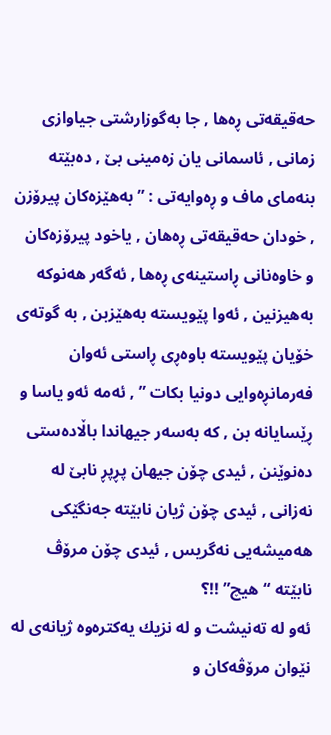حه‌قیقه‌تی ڕه‌ها , جا به‌گوزارشتی جیاوازی زمانی , ئاسمانی یان زه‌مینی بێ‌ , ده‌بێته‌ بنه‌مای ماف و ڕه‌وایه‌تی : ” به‌هێزه‌كان پیرۆزن , خودان حه‌قیقه‌تی ڕه‌هان , یاخود پیرۆزه‌كان و خاوه‌نانی ڕاستینه‌ی ڕه‌ها , ئه‌گه‌ر هه‌نوكه‌ به‌هیزنین , ئه‌وا پێویسته‌ به‌هێزبن , به‌ گوته‌ی خۆیان پێویسته‌ باوه‌ڕی ڕاستی ئه‌وان فه‌رمانڕه‌وایی دونیا بكات ” , ئه‌مه‌ ئه‌و یاسا و ڕێسایانه‌ بن , كه‌ به‌سه‌ر جیهاندا باڵاده‌ستی ده‌نوێنن , ئیدی چۆن جیهان پڕپڕ نابێ‌ له‌ نه‌زانی , ئیدی چۆن ژیان نابێته‌ جه‌نگێكی هه‌میشه‌یی نه‌گریس , ئیدی چۆن مرۆڤ نابێته‌ “هیچ” !!؟
ئه‌و له‌ ته‌نیشت و له‌ نزیك یه‌كتره‌وه‌ ژیانه‌ی له‌ نێوان مرۆڤه‌كان و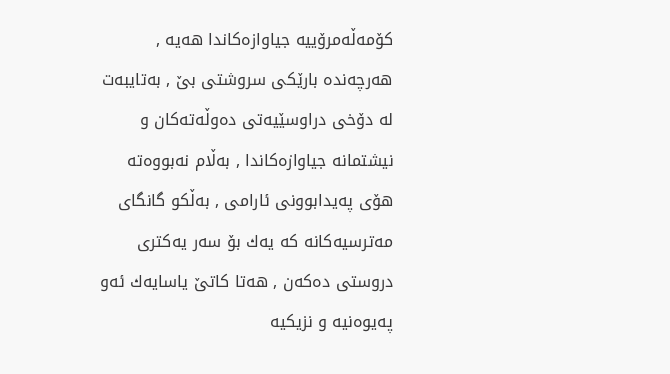كۆمه‌ڵه‌مرۆییه‌ جیاوازه‌كاندا هه‌یه‌ , هه‌رچه‌نده‌ بارێكی سروشتی بێ‌ , به‌تایبه‌ت له‌ دۆخی دراوسێیه‌تی ده‌وڵه‌ته‌كان و نیشتمانه‌ جیاوازه‌كاندا , به‌ڵام نه‌بووه‌ته‌ هۆی په‌یدابوونی ئارامی , به‌ڵكو گانگای مه‌ترسیه‌كانه‌ كه‌ یه‌ك بۆ سه‌ر یه‌كتری دروستی ده‌كه‌ن , هه‌تا كاتێ‌ یاسایه‌ك ئه‌و په‌یوه‌نیه‌ و نزیكیه‌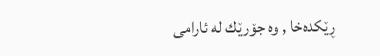ڕێكده‌خا , وه‌ جۆرێك له‌ ئارامی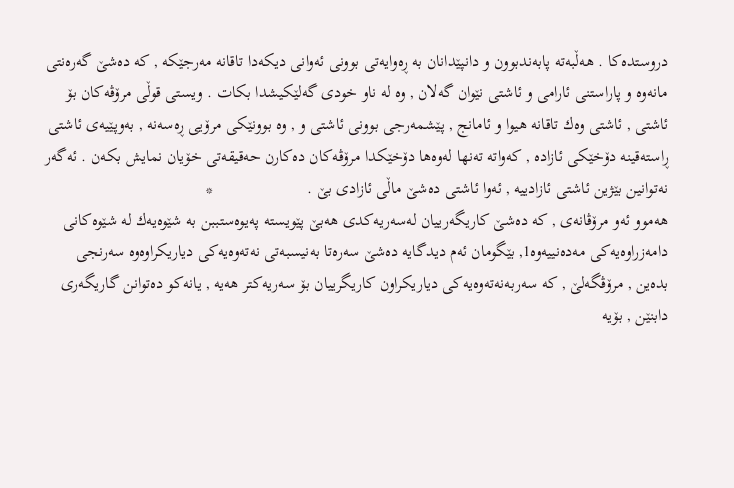دروستده‌كا . هه‌ڵبه‌ته‌ پابه‌ندبوون و دانپێدانان به‌ ڕه‌وایه‌تی بوونی ئه‌وانی دیكه‌دا تاقانه‌ مه‌رجێكه‌ , كه‌ ده‌شێ‌ گه‌ره‌نتی مانه‌وه‌ و پاراستنی ئارامی و ئاشتی نێوان گه‌لان , وه‌ له‌ ناو خودی گه‌لێكیشدا بكات . ویستی قوڵی مرۆڤه‌كان بۆ ئاشتی , ئاشتی وه‌ك تاقانه‌ هیوا و ئامانج , پێشمه‌رجی بوونی ئاشتی و , وه‌ بوونێكی مرۆیی ڕه‌سه‌نه‌ , به‌وپێیه‌ی ئاشتی ڕاسته‌قینه‌ دۆخێكی ئازاده‌ , كه‌واته‌ ته‌نها له‌وه‌ها دۆخێكدا مرۆڤه‌كان ده‌كارن حه‌قیقه‌تی خۆیان نمایش بكه‌ن . ئه‌گه‌ر نه‌توانین بێژین ئاشتی ئازادییه‌ , ئه‌وا ئاشتی ده‌شێ‌ ماڵی ئازادی بێ‌ .                      *
هه‌موو ئه‌و مرۆڤانه‌ی , كه‌ ده‌شێ‌ كاریگه‌رییان له‌سه‌ریه‌كدی هه‌بێ‌ پێویسته‌ په‌یوه‌ستببن به‌ شێوه‌یه‌ك له‌ شێوه‌كانی دامه‌زراوه‌یه‌كی مه‌ده‌نییه‌وه‌1, بێگومان ئه‌م دیدگایه‌ ده‌شێ‌ سه‌ره‌تا به‌نیسبه‌تی نه‌ته‌وه‌یه‌كی دیاریكراوه‌وه‌ سه‌رنجی بده‌ین , مرۆڤگه‌لێ‌ , كه‌ سه‌ربه‌نه‌ته‌وه‌یه‌كی دیاریكراون كاریگرییان بۆ سه‌ریه‌كتر هه‌یه‌ , یانه‌كو ده‌توانن گاریگه‌ری دابنێن , بۆیه‌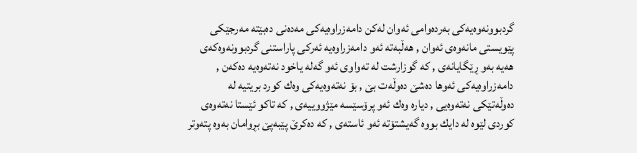گردبوونه‌وه‌یه‌كی به‌رده‌وامی ئه‌وان له‌كن دامه‌زراوه‌یه‌كی مه‌ده‌نی ده‌بێته‌ مه‌رجێكی پێویستی مانه‌وه‌ی ئه‌وان , هه‌ڵبه‌ته‌ ئه‌و دامه‌زراوه‌یه‌ ئه‌ركی پاراستنی گردبوونه‌وه‌كه‌ی هه‌یه‌ به‌و ڕێگایانه‌ی , كه‌ گوزارشت له‌ ته‌واوی ئه‌و گه‌له‌ یاخود نه‌ته‌وه‌یه‌ ده‌كه‌ن , دامه‌زراوه‌یه‌كی ئه‌وها ده‌شێ‌ ده‌وڵه‌ت بێ‌ , بۆ نه‌ته‌وه‌یه‌كی وه‌ك كورد بریتیه‌ له‌ ده‌وڵه‌تێكی نه‌ته‌وه‌یی , دیاره‌ وه‌ك ئه‌و پرۆسێسه‌ مێژووییه‌ی , كه‌ تاكو ئێستا نه‌ته‌وه‌ی كوردی لێوه‌ له‌ دایك بووه‌ گه‌یشتۆته‌ ئه‌و ئاسته‌ی , كه‌ ده‌كرێ‌ پێبه‌پێ‌ بڕوامان به‌وه‌ پته‌وتر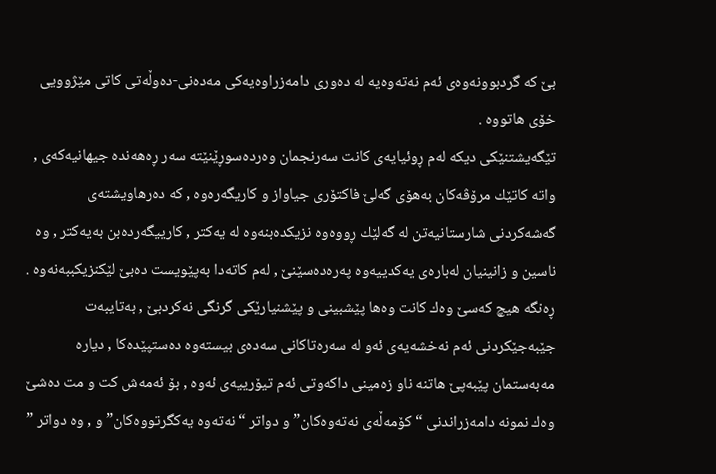بێ‌ كه‌ گردبوونه‌وه‌ی ئه‌م نه‌ته‌وه‌یه‌ له‌ ده‌وری دامه‌زراوه‌یه‌كی مه‌ده‌نی-ده‌وڵه‌تی كاتی مێژوویی خۆی هاتووه‌ .
تێگه‌یشتنێكی دیكه‌ له‌م ڕوئیایه‌ی كانت سه‌رنجمان وه‌رده‌سوڕێنێته‌ سه‌ر ڕه‌هه‌نده‌ جیهانیه‌كه‌ی , واته‌ كاتێك مرۆڤه‌كان به‌هۆی گه‌لێ‌ فاكتۆری جیاواز و كاریگه‌ره‌وه‌ , كه‌ ده‌رهاویشته‌ی گه‌شه‌كردنی شارستانیه‌تن له‌ گه‌لێك ڕووه‌وه‌ نزیكده‌بنه‌وه‌ له‌ یه‌كتر , كارییگه‌رده‌بن به‌یه‌كتر , وه‌ ناسین و زانینیان له‌باره‌ی یه‌كدییه‌وه‌ په‌ره‌ده‌سێنێ‌ , له‌م كاته‌دا به‌پێویست ده‌بێ‌ لێكنزیكببه‌نه‌وه‌ . ڕه‌نگه‌ هیچ كه‌سێ‌ وه‌ك كانت وه‌ها پێشبینی و پێشنیارێكی گرنگی نه‌كردبێ‌ , به‌تایبه‌ت جێبه‌جێكردنی ئه‌م نه‌خشه‌یه‌ی ئه‌و له‌ سه‌ره‌تاكانی سه‌ده‌ی بیسته‌وه‌ ده‌ستپێده‌كا , دیاره‌ مه‌به‌ستمان پێبه‌پێ‌ هاتنه‌ ناو زه‌مینی داكه‌وتی ئه‌م تیۆرییه‌ی ئه‌وه‌ , بۆ ئه‌مه‌ش كت و مت ده‌شێ‌ وه‌ك نمونه‌ دامه‌زراندنی “كۆمه‌ڵه‌ی نه‌ته‌وه‌كان” و دواتر “نه‌ته‌وه‌ یه‌كگرتووه‌كان” و , وه‌ دواتر ”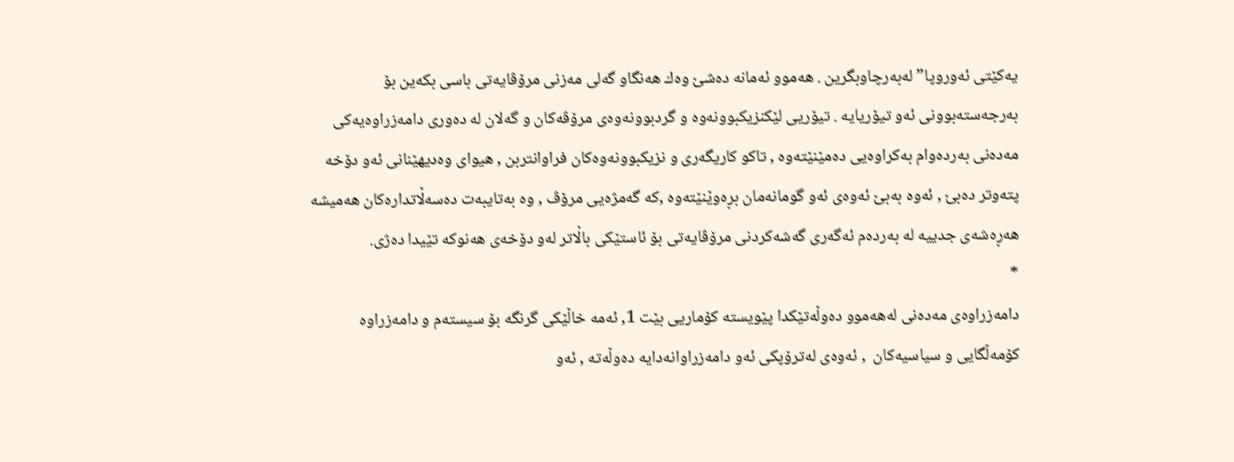یه‌كێتی ئه‌وروپا” له‌به‌رچاوبگرین . هه‌موو ئه‌مانه‌ ده‌شێ‌ وه‌ك هه‌نگاو گه‌لی مه‌زنی مرۆڤایه‌تی باسی بكه‌ین بۆ به‌رجه‌سته‌بوونی ئه‌و تیۆریایه‌ . تیۆریی لێكنزیكبوونه‌وه‌ و گردبوونه‌وه‌ی مرۆڤه‌كان و گه‌لان له‌ ده‌وری دامه‌زراوه‌یه‌كی مه‌ده‌نی به‌رده‌وام به‌كراوه‌یی ده‌مێنێته‌وه‌ , تاكو كاریگه‌ری و نزیكبوونه‌وه‌كان فراوانتربن , هیوای وه‌دیهێنانی ئه‌و دۆخه‌ پته‌وتر ده‌بێ‌ , ئه‌وه‌ به‌بێ‌ ئه‌وه‌ی ئه‌و گومانه‌مان بڕه‌وێنێته‌وه‌ ,كه‌ گه‌مژه‌یی مرۆڤ , وه‌ به‌تایبه‌ت ده‌سه‌ڵاتداره‌كان هه‌میشه‌ هه‌ڕه‌شه‌ی جدییه‌ له‌ به‌رده‌م ئه‌گه‌ری گه‌شه‌كردنی مرۆڤایه‌تی بۆ ئاستێكی باڵاتر له‌و دۆخه‌ی هه‌نوكه‌ تێیدا ده‌ژی.
*
دامه‌زراوه‌ی مه‌ده‌نی له‌هه‌موو ده‌وڵه‌تێكدا پێویسته‌ كۆماریی بێت 1, ئه‌مه‌ خاڵێكی گرنگه‌ بۆ سیسته‌م و دامه‌زراوه‌ كۆمه‌ڵگایی و سیاسیه‌كان  , ئه‌وه‌ی له‌ترۆپكی ئه‌و دامه‌زراوانه‌دایه‌ ده‌وڵه‌ته‌ , ئه‌و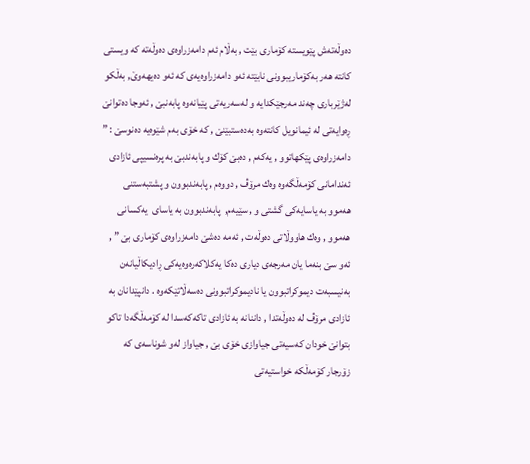ده‌وڵه‌ته‌ش پێویسته‌ كۆماری بێت , به‌ڵام ئه‌م دامه‌زراوه‌ی ده‌وڵه‌ته‌ كه‌ ویستی كانته‌ هه‌ر به‌كۆماریبوونی نابێته‌ ئه‌و دامه‌زراوه‌یه‌ی كه‌ ئه‌و ده‌یهه‌وێ‌, به‌ڵكو له‌ژێرباری چه‌ند مه‌رجێكدایه‌ و له‌سه‌ریه‌تی پێیانه‌وه‌ پابه‌نبێ‌ , ئه‌وجا ده‌توانێ‌ ڕه‌وایه‌تی له‌ ئیمانویل كانته‌وه‌ به‌ده‌ستبێنێ‌ , كه‌ خۆی به‌م شێوه‌یه‌ ده‌نوسێ‌ : ” دامه‌زراوه‌ی پێكهاتوو , یه‌كه‌م , ده‌بێ‌ كۆك و پابه‌ندبێ‌ به‌ پره‌نسیپی ئازادی ئه‌ندامانی كۆمه‌ڵگه‌وه‌ وه‌ك مرۆڤ , دووه‌م , پابه‌ندبوون و پشتبه‌ستنی هه‌موو به‌ یاسایه‌كی گشتی و , سێیه‌م,  پابه‌ندبوون به‌ یاسای  یه‌كسانی هه‌موو , وه‌ك هاووڵاتی ده‌وڵه‌ت , ئه‌مه‌ ده‌شێ‌ دامه‌زراوه‌ی كۆماری بێ‌ ” , ئه‌و سێ‌ بنه‌ما یان مه‌رجه‌ی دیاری ده‌كا یه‌كلاكه‌ره‌وه‌یه‌كی ڕادیكاڵیانه‌ن به‌نیسبه‌ت دیموكراتبوون یا نادیموكراتبوونی ده‌سه‌ڵاتێكه‌وه‌ . دانپێدانان به‌ ئازادی مرۆڤ له‌ ده‌وڵه‌تدا , داننانه‌ به‌ ئازادی تاكه‌كه‌سدا له‌ كۆمه‌ڵگه‌دا تاكو بتوانێ‌ خودان كه‌سیه‌تی جیاوازی خۆی بێ‌ , جیاواز له‌و شوناسه‌ی كه‌ زۆرجار كۆمه‌ڵكه‌ خواستیه‌تی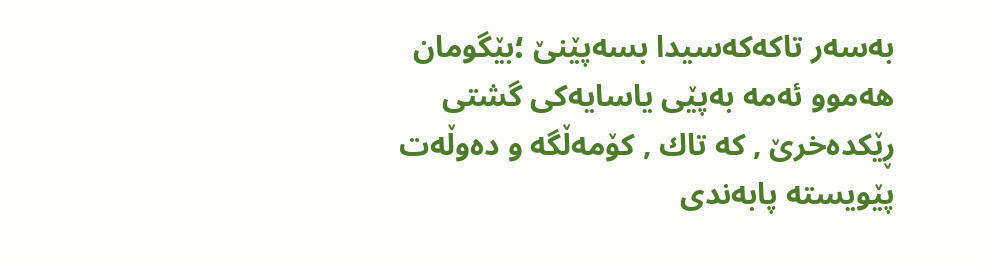به‌سه‌ر تاكه‌كه‌سیدا بسه‌پێنێ‌ ؛بێگومان هه‌موو ئه‌مه‌ به‌پێی یاسایه‌كی گشتی ڕێكده‌خرێ‌ , كه‌ تاك , كۆمه‌ڵگه‌ و ده‌وڵه‌ت پێویسته‌ پابه‌ندی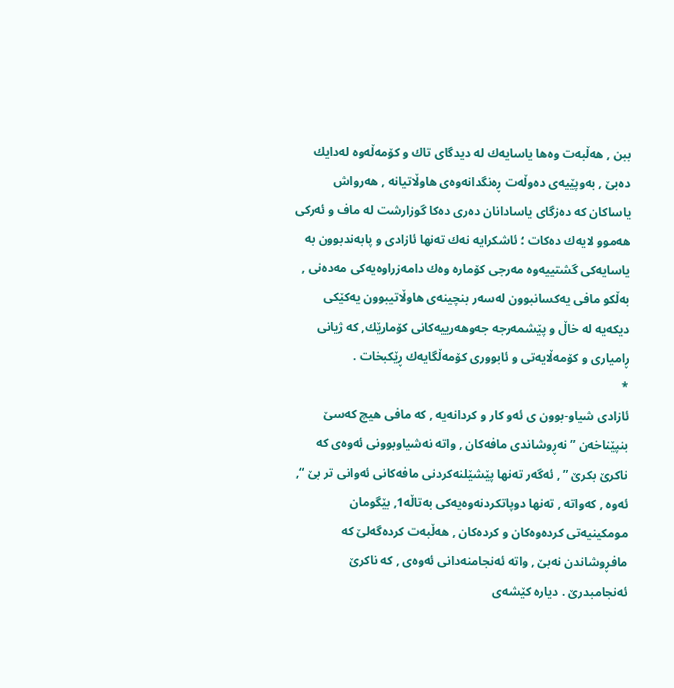ببن , هه‌ڵبه‌ت وه‌ها یاسایه‌ك له‌ دیدگای تاك و كۆمه‌ڵه‌وه‌ له‌دایك ده‌بێ‌ , به‌وپێیه‌ی ده‌وڵه‌ت ڕه‌نگدانه‌وه‌ی هاوڵاتیانه‌ , هه‌رواش یاساكان كه‌ ده‌زگای یاسادانان ده‌ری ده‌كا گوزارشت له‌ ماف و ئه‌ركی هه‌موو لایه‌ك ده‌كات ؛ ئاشكرایه‌ نه‌ك ته‌نها ئازادی و پابه‌ندبوون به‌ یاسایه‌كی گشتییه‌وه‌ مه‌رجی كۆماره‌ وه‌ك دامه‌زراوه‌یه‌كی مه‌ده‌نی , به‌ڵكو مافی یه‌كسانبوون له‌سه‌ر بنچینه‌ی هاوڵاتیبوون یه‌كێكی دیكه‌یه‌ له‌ خاڵ و پێشمه‌رجه‌ جه‌وهه‌رییه‌كانی كۆمارێك, كه‌ ژیانی ڕامیاری و كۆمه‌ڵایه‌تی و ئابووری كۆمه‌ڵگایه‌ك ڕێكبخات .
*
ئازادی شیاو-بوون ی ئه‌و كار و كردانه‌یه‌ , كه‌ مافی هیچ كه‌سێ‌ بنپێناخه‌ن ” نه‌ڕوشاندی مافه‌كان , واته‌ نه‌شیاوبوونی ئه‌وه‌ی كه‌ ناكرێ‌ بكرێ‌ ” , ئه‌گه‌ر ته‌نها پێشێلنه‌كردنی مافه‌كانی ئه‌وانی تر بێ‌ “, ئه‌وه‌ , كه‌واته‌ , ته‌نها دوپاتكردنه‌وه‌یه‌كی به‌تاڵه‌1, بێگومان مومكینیه‌تی كرده‌وه‌كان و كرده‌كان , هه‌ڵبه‌ت كرده‌گه‌لێ‌ كه‌ مافڕوشاندن نه‌بێ‌ , واته‌ ئه‌نجامنه‌دانی ئه‌وه‌ی , كه‌ ناكرێ‌ ئه‌نجامبدرێ‌ . دیاره‌ كێشه‌ی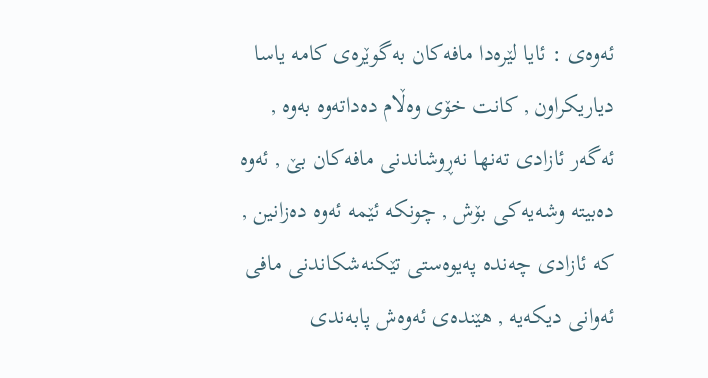ئه‌وه‌ی : ئایا لێره‌دا مافه‌كان به‌گوێره‌ی كامه‌ یاسا دیاریكراون , كانت خۆی وه‌ڵام ده‌داته‌وه‌ به‌وه‌ , ئه‌گه‌ر ئازادی ته‌نها نه‌ڕوشاندنی مافه‌كان بێ‌ , ئه‌وه‌ ده‌بیته‌ وشه‌یه‌كی بۆش , چونكه‌ ئێمه‌ ئه‌وه‌ ده‌زانین , كه‌ ئازادی چه‌نده‌ په‌یوه‌ستی تێكنه‌شكاندنی مافی ئه‌وانی دیكه‌یه‌ , هێنده‌ی ئه‌وه‌ش پابه‌ندی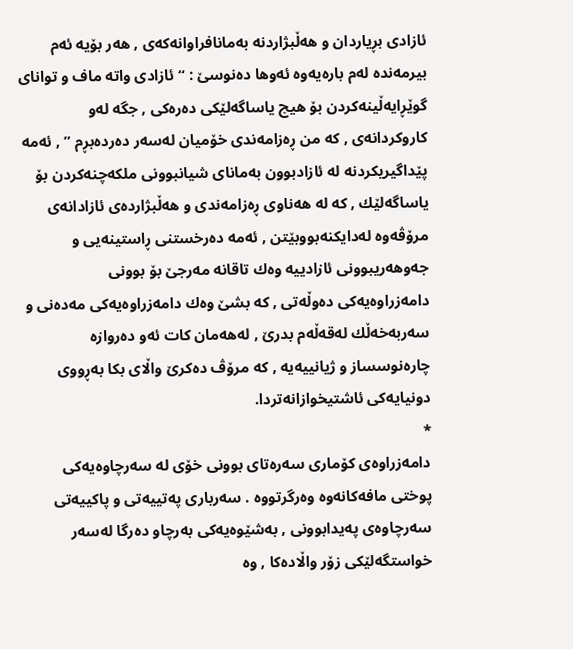ئازادی بڕیاردان و هه‌ڵبژاردنه‌ به‌مانافراوانه‌كه‌ی , هه‌ر بۆیه‌ ئه‌م بیرمه‌نده‌ له‌م باره‌یه‌وه‌ ئه‌وها ده‌نوسێ‌ : “ئازادی واته‌ ماف و توانای گوێڕایه‌ڵینه‌كردن بۆ هیچ یاساگه‌لێكی ده‌ره‌كی , جگه‌ له‌و كاروكردانه‌ی , كه‌ من ڕه‌زامه‌ندی خۆمیان له‌سه‌ر ده‌رده‌بڕم ” , ئه‌مه‌ پێداگیریكردنه‌ له‌ ئازادبوون به‌مانای شیانبوونی ملكه‌چنه‌كردن بۆ یاساگه‌لێك , كه‌ له‌ هه‌ناوی ڕه‌زامه‌ندی و هه‌ڵبژارده‌ی ئازادانه‌ی مرۆڤه‌وه‌ له‌دایكنه‌بووبێتن , ئه‌مه‌ ده‌رخستنی ڕاستینه‌یی و جه‌وهه‌ریبوونی ئازادییه‌ وه‌ك تاقانه‌ مه‌رجێ‌ بۆ بوونی دامه‌زراوه‌یه‌كی ده‌وڵه‌تی , كه‌ بشێ‌ وه‌ك دامه‌زراوه‌یه‌كی مه‌ده‌نی و سه‌ربه‌خه‌ڵك له‌قه‌ڵه‌م بدرێ‌ , له‌هه‌مان كات ئه‌و ده‌روازه‌ چاره‌نوسساز و ژیانییه‌یه‌ , كه‌ مرۆڤ ده‌كرێ‌ واڵای بكا به‌ڕووی دونیایه‌كی ئاشتیخوازانه‌تردا.
*
دامه‌زراوه‌ی كۆماری سه‌ره‌تای بوونی خۆی له‌ سه‌رچاوه‌یه‌كی پوختی مافه‌كانه‌وه‌ وه‌رگرتووه‌ . سه‌رباری په‌تییه‌تی و پاكییه‌تی سه‌رچاوه‌ی په‌یدابوونی , به‌شێوه‌یه‌كی به‌رچاو ده‌رگا له‌سه‌ر خواستگه‌لێكی زۆر واڵاده‌كا , وه‌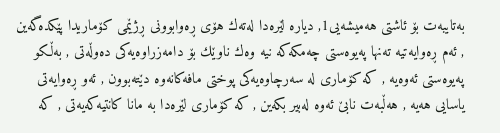به‌تایبه‌ت بۆ ئاشتی هه‌میشه‌یی1, دیاره‌ لێره‌دا له‌ته‌ك هۆی ڕه‌وابوونی ڕژێمی كۆماریدا پێكده‌گه‌ین , ئه‌م ڕه‌وایه‌تیه‌ ته‌نها په‌یوه‌ستی چه‌مكه‌كه‌ نیه‌ وه‌ك ناوێك بۆ دامه‌زراوه‌یه‌كی ده‌وڵه‌تی , به‌ڵكو په‌یوه‌ستی ئه‌وه‌یه‌ , كه‌ كۆماری له‌ سه‌رچاوه‌یه‌كی پوختی مافه‌كانه‌وه‌ دێته‌بوون , ئه‌و ڕه‌وایه‌تی یاسایی هه‌یه‌ , هه‌ڵبه‌ت نابێ‌ ئه‌وه‌ له‌بیر بكه‌ین , كه‌ كۆماری لێره‌دا به‌ مانا كانتیه‌كه‌یه‌تی , كه‌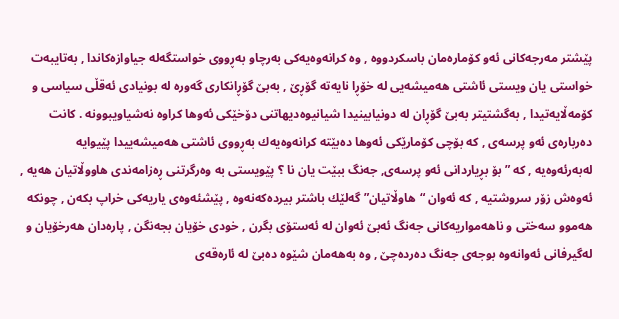پێشتر مه‌رجه‌كانی ئه‌و كۆماره‌مان باسكردووه‌ , وه‌ كرانه‌وه‌یه‌كی به‌رچاو به‌ڕووی خواستگه‌له‌ جیاوازه‌كاندا , به‌تایبه‌ت خواستی یان ویستی ئاشتی هه‌میشه‌یی له‌ خۆڕا نایه‌ته‌ گۆڕێ‌ , به‌بێ‌ گۆڕانكاری گه‌وره‌ له‌ بونیادی ئه‌قڵی سیاسی و كۆمه‌ڵایه‌تیدا , به‌گشتیتر به‌بێ‌ گۆڕان له‌ دونیابینیدا شیانیوه‌دیهاتنی دۆخێكی ئه‌وها كراوه‌ نه‌شیاویبوونه‌ . كانت ده‌رباره‌ی ئه‌و پرسه‌ی , كه‌ بۆچی كۆمارێكی ئه‌وها ده‌بێته‌ كرانه‌وه‌یه‌ك به‌ڕووی ئاشتی هه‌میشه‌ییدا پێیوایه‌ له‌به‌رئه‌وه‌یه‌ , كه‌ ” بۆ بڕیاردانی ئه‌و پرسه‌ی, جه‌نگ ببێت یان نا ؟ پێویستی به‌ وه‌رگرتنی ڕه‌زامه‌ندی هاووڵاتیان هه‌یه‌ , ئه‌وه‌ش زۆر سروشتیه‌ , كه‌ ئه‌وان “هاوڵاتیان” گه‌لێك باشتر بیرده‌كه‌نه‌وه‌ , پێشئه‌وه‌ی یاریه‌كی خراپ بكه‌ن , چونكه‌ هه‌موو سه‌ختی و ناهه‌مواریه‌كانی جه‌نگ ئه‌بێ‌ ئه‌وان له‌ ئه‌ستۆی بگرن , خودی خۆیان بجه‌نگن , پاره‌دان هه‌رخۆیان و له‌گیرفانی ئه‌وانه‌وه‌ بوجه‌ی جه‌نگ ده‌رده‌چێ‌ , وه‌ به‌هه‌مان شێوه‌ ده‌بێ‌ له‌ ئاره‌قه‌ی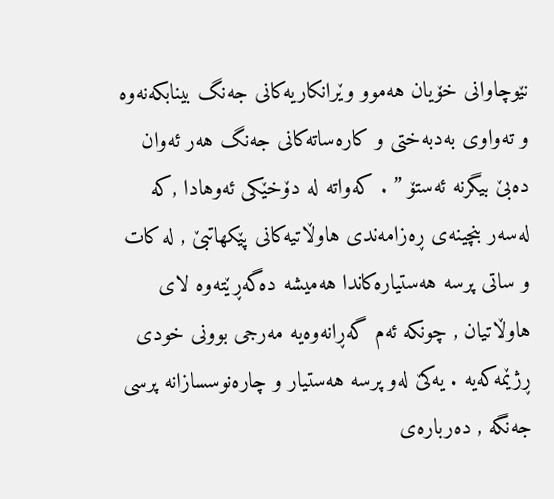نێوچاوانی خۆیان هه‌موو وێرانكاریه‌كانی جه‌نگ بینابكه‌نه‌وه‌ و ته‌واوی به‌دبه‌ختی و كاره‌ساته‌كانی جه‌نگ هه‌ر ئه‌وان ده‌بێ‌ بیگرنه‌ ئه‌ستۆ ” . كه‌واته‌ له‌ دۆخێكی ئه‌وهادا ,كه‌ له‌سه‌ر بنچینه‌ی ڕه‌زامه‌ندی هاوڵاتیه‌كانی پێكهاتبێ‌ , له‌ كات و ساتی پرسه‌ هه‌ستیاره‌كاندا هه‌میشه‌ ده‌گه‌ڕێته‌وه‌ لای هاوڵاتیان , چونكه‌ ئه‌م گه‌ڕانه‌وه‌یه‌ مه‌رجی بوونی خودی ڕژێمه‌كه‌یه‌ . یه‌كێ‌ له‌و پرسه‌ هه‌ستیار و چاره‌نوسسازانه‌ پرسی جه‌نگه‌ , ده‌رباره‌ی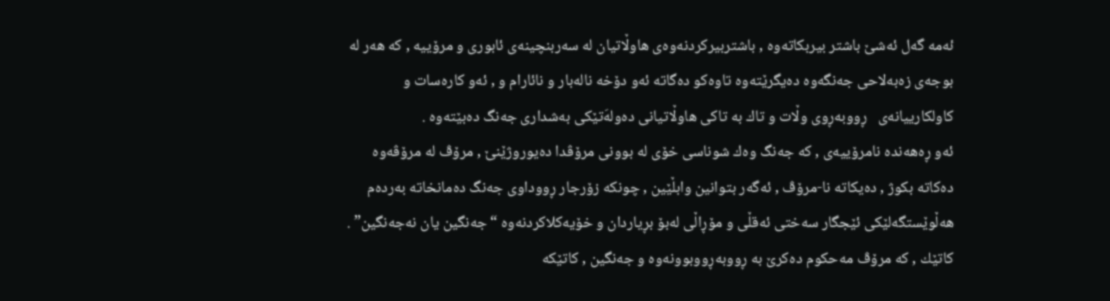ئه‌مه‌ گه‌ل ئه‌شێ‌ باشتر بیربكاته‌وه‌ , باشتربیركردنه‌وه‌ی هاوڵاتیان له‌ سه‌ربنچینه‌ی ئابوری و مرۆییه‌ , كه‌ هه‌ر له‌ بوجه‌ی زه‌به‌لاحی جه‌نگه‌وه‌ ده‌یگرێته‌وه‌ تاوه‌كو ده‌گاته‌ ئه‌و دۆخه‌ ناله‌بار و نائارام و , ئه‌و كاره‌سات و كاولكارییانه‌ی   ڕووبه‌ڕوی وڵات و تاك به‌ تاكی هاوڵاتیانی ده‌وله‌َتێكی به‌شداری جه‌نگ ده‌بێته‌وه‌ .
ئه‌و ڕه‌هه‌نده‌ نامرۆییه‌ی , كه‌ جه‌نگ وه‌ك شوناسی خۆی له‌ بوونی مرۆڤدا ده‌یوروژێنێ‌ , مرۆڤ له‌ مرۆڤه‌وه‌ ده‌كاته‌ بكوژ , ده‌یكاته‌ نا-مرۆڤ , ئه‌گه‌ر بتوانین وابڵێین , چونكه‌ زۆرجار ڕووداوی جه‌نگ ده‌مانخاته‌ به‌رده‌م هه‌ڵوێستگه‌لێكی ئێجگار سه‌ختی ئه‌قڵی و مۆڕاڵی له‌بۆ بڕیاردان و خۆیه‌كلاكردنه‌وه‌ “جه‌نگین یان نه‌جه‌نگین” . كاتێك , كه‌ مرۆڤ مه‌حكوم ده‌كرێ به‌ ڕووبه‌ڕووبوونه‌وه‌ و جه‌نگین , كاتێكه‌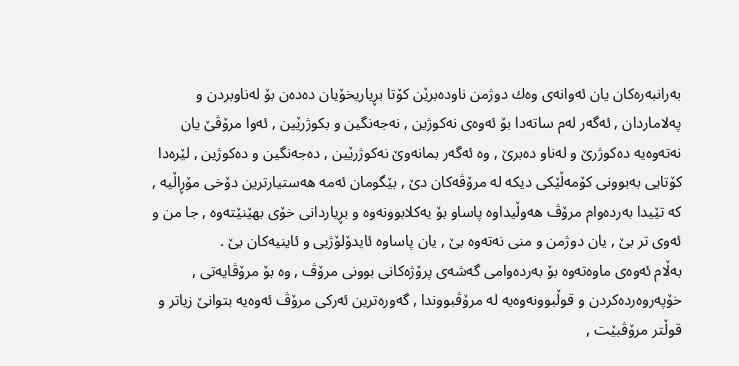به‌رانبه‌ره‌كان یان ئه‌وانه‌ی وه‌ك دوژمن ناوده‌برێن كۆتا بڕیاریخۆیان ده‌ده‌ن بۆ له‌ناوبردن و په‌لاماردان , ئه‌گه‌ر له‌م ساته‌دا بۆ ئه‌وه‌ی نه‌كوژین , نه‌جه‌نگین و بكوژرێین , ئه‌وا مرۆڤێ‌ یان نه‌ته‌وه‌یه‌ ده‌كوژرێ‌ و له‌ناو ده‌برێ‌ , وه‌ ئه‌گه‌ر بمانه‌وێ‌ نه‌كوژرێین , ده‌جه‌نگین و ده‌كوژین , لێره‌دا كۆتایی به‌بوونی كۆمه‌ڵێكی دیكه‌ له‌ مرۆڤه‌كان دێ‌ , بێگومان ئه‌مه‌ هه‌ستیارترین دۆخی مۆڕاڵیه‌ , كه‌ تێیدا به‌رده‌وام مرۆڤ هه‌وڵیداوه‌ پاساو بۆ یه‌كلابوونه‌وه‌ و بڕیاردانی خۆی بهێنێته‌وه‌ , جا من و ئه‌وی تر بێ‌ , یان دوژمن و منی نه‌ته‌وه‌ بێ‌ , یان پاساوه‌ ئایدۆلۆژیی و ئاینیه‌كان بێ‌ .
به‌ڵام ئه‌وه‌ی ماوه‌ته‌وه‌ بۆ به‌رده‌وامی گه‌شه‌ی پرۆژه‌كانی بوونی مرۆڤ , وه‌ بۆ مرۆڤایه‌تی , خۆپه‌روه‌رده‌كردن و قوڵبوونه‌وه‌یه‌ له‌ مرۆڤبووندا , گه‌وره‌ترین ئه‌ركی مرۆڤ ئه‌وه‌یه‌ بتوانێ‌ زیاتر و قوڵتر مرۆڤبێت ,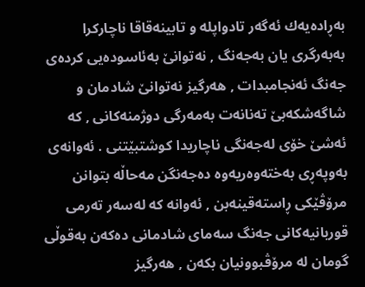به‌ڕاده‌یه‌ك ئه‌گه‌ر تادواپله‌ و تابینه‌قاقا ناچاركرا به‌به‌رگری یان به‌جه‌نگ , نه‌توانێ‌ به‌ئاسوده‌یی كرده‌ی جه‌نگ ئه‌نجامبدات , هه‌رگیز نه‌توانێ‌ شادمان و شاگه‌شكه‌بێ‌ ته‌نانه‌ت به‌مه‌رگی دوژمنه‌كانی , كه‌ ئه‌شێ‌ خۆی له‌جه‌نگی ناچاریدا كوشتبێتنی . ئه‌وانه‌ی به‌وپه‌ڕی به‌خته‌وه‌ریه‌وه‌ ده‌جه‌نگن مه‌حاڵه‌ بتوانن مرۆڤێكی ڕاسته‌قینه‌بن , ئه‌وانه‌ كه‌ له‌سه‌ر ته‌رمی قوربانیه‌كانی جه‌نگ سه‌مای شادمانی ده‌كه‌ن به‌قوڵی گومان له‌ مرۆڤبوونیان بكه‌ن , هه‌رگیز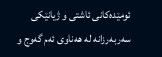ئومێده‌كانی ئاشتی و ژیانێكی سه‌ربه‌رزانه‌ له‌ هه‌ناوی ئه‌م گه‌وج و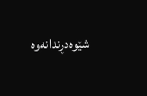شێوه‌دڕندانه‌وه‌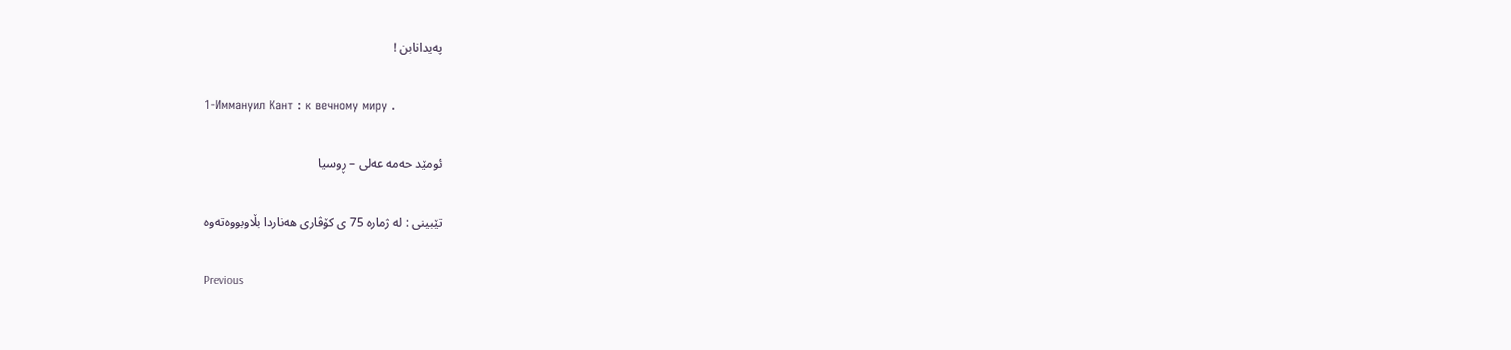په‌یدانابن !

1-Иммануил Кант : к вечному миру .

ئومێد حه‌مه‌ عه‌لی – ڕوسیا

تێبینی : له‌ ژماره‌ 75 ی كۆڤاری هه‌ناردا بڵاوبووه‌ته‌وه‌

Previous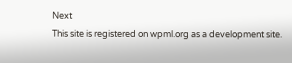Next
This site is registered on wpml.org as a development site.